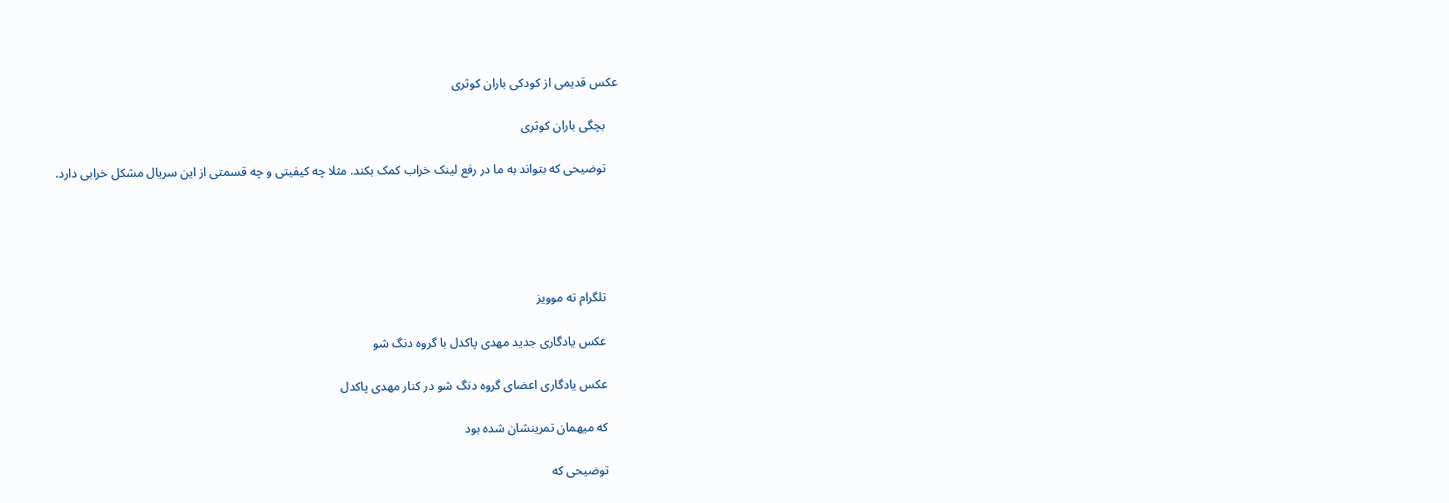عکس قدیمی از کودکی باران کوثری

    بچگی باران کوثری

    توضیحی که بتواند به ما در رفع لینک خراب کمک بکند. مثلا چه کیفیتی و چه قسمتی از این سریال مشکل خرابی دارد.





    تلگرام ته موویز

    عکس یادگاری جدید مهدی پاکدل با گروه دنگ شو

    عکس یادگاری اعضای گروه دنگ شو در کنار مهدی پاکدل

    که میهمان تمرینشان شده بود

    توضیحی که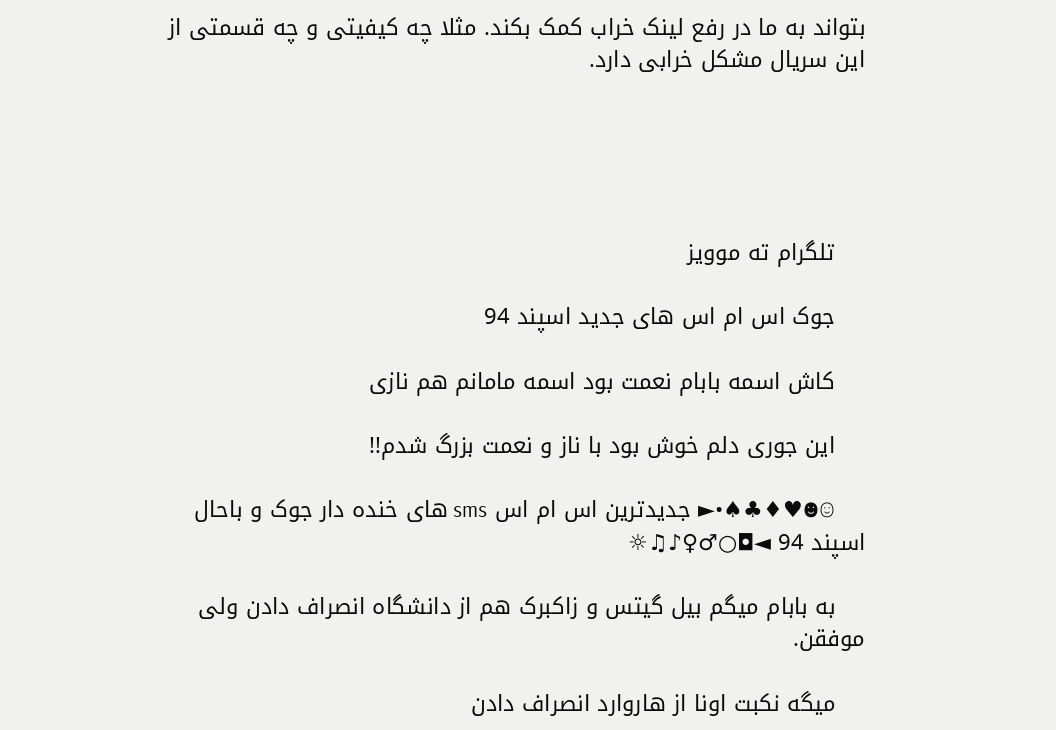بتواند به ما در رفع لینک خراب کمک بکند. مثلا چه کیفیتی و چه قسمتی از این سریال مشکل خرابی دارد.





    تلگرام ته موویز

    جوک اس ام اس های جدید اسپند 94

    کاش اسمه بابام نعمت بود اسمه مامانم هم نازی

    این جوری دلم خوش بود با ناز و نعمت بزرگ شدم!!

    ☺☻♥♦♣♠•► جدیدترین اس ام اس sms های خنده دار جوک و باحال اسپند 94 ◄◘○♂♀♪♫☼

    به بابام میگم بیل گیتس و زاکبرک هم از دانشگاه انصراف دادن ولی موفقن.

    میگه نکبت اونا از هاروارد انصراف دادن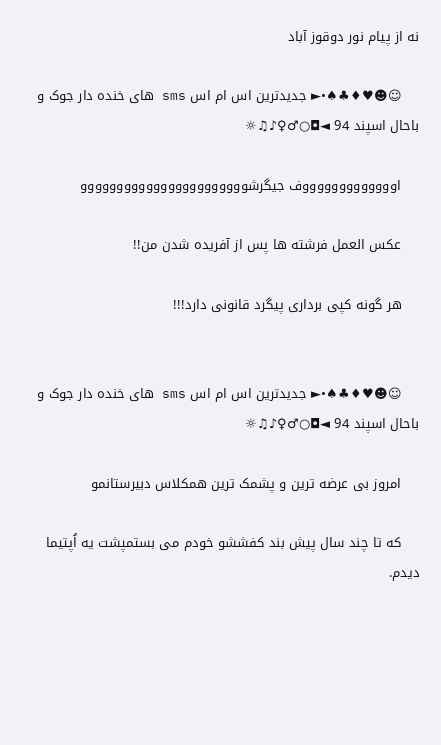نه از پیام نور دوقوز آباد

    ☺☻♥♦♣♠•► جدیدترین اس ام اس sms های خنده دار جوک و باحال اسپند 94 ◄◘○♂♀♪♫☼

    اوووووووووووووف جیگرشووووووووووووووووووووووو

    عکس العمل فرشته ها پس از آفریده شدن من!!

    هر گونه کپی برداری پیگرد قانونی دارد!!!


    ☺☻♥♦♣♠•► جدیدترین اس ام اس sms های خنده دار جوک و باحال اسپند 94 ◄◘○♂♀♪♫☼

    امروز بی عرضه ترین و پشمک ترین همکلاس دبیرستانمو

    که تا چند سال پیش بند کفششو خودم می بستمپشت یه اُپتیما دیدم.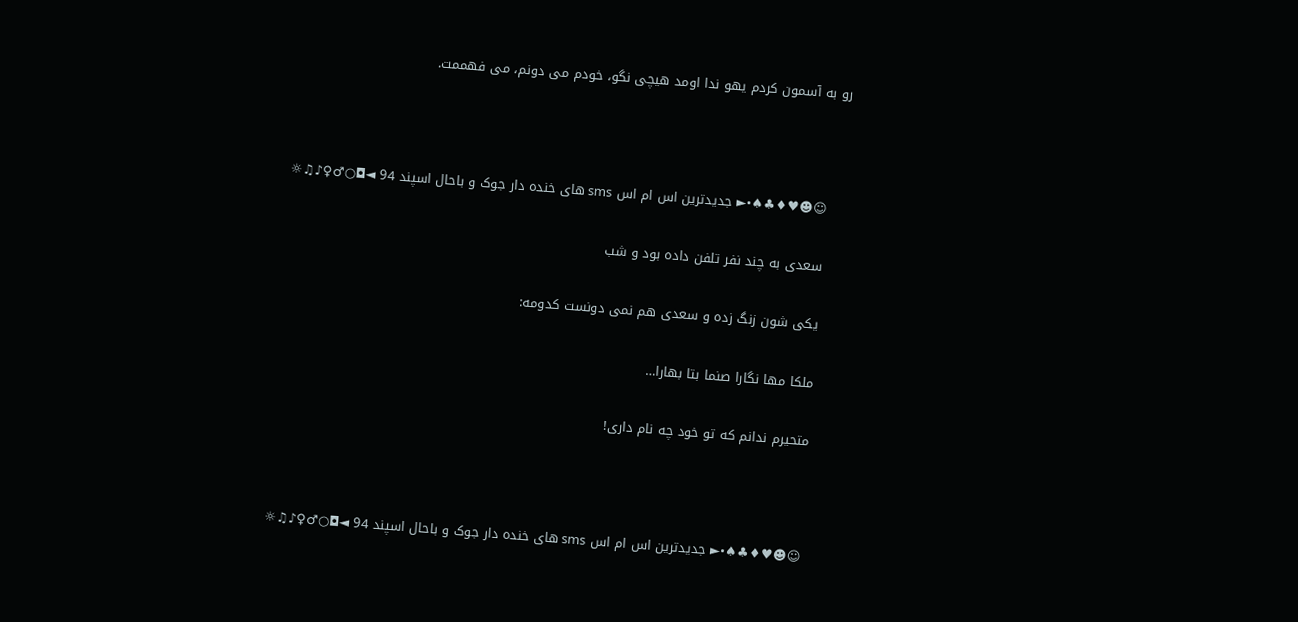رو به آسمون کردم یهو ندا اومد هیچی نگو، خودم می دونم، می فهممت.



    ☺☻♥♦♣♠•► جدیدترین اس ام اس sms های خنده دار جوک و باحال اسپند 94 ◄◘○♂♀♪♫☼

    سعدی به چند نفر تلفن داده بود و شب

    یکی شون زنگ زده و سعدی هم نمی دونست کدومه:

    ملکا مها نگارا صنما بتا بهارا…

    متحیرم ندانم که تو خود چه نام داری!



    ☺☻♥♦♣♠•► جدیدترین اس ام اس sms های خنده دار جوک و باحال اسپند 94 ◄◘○♂♀♪♫☼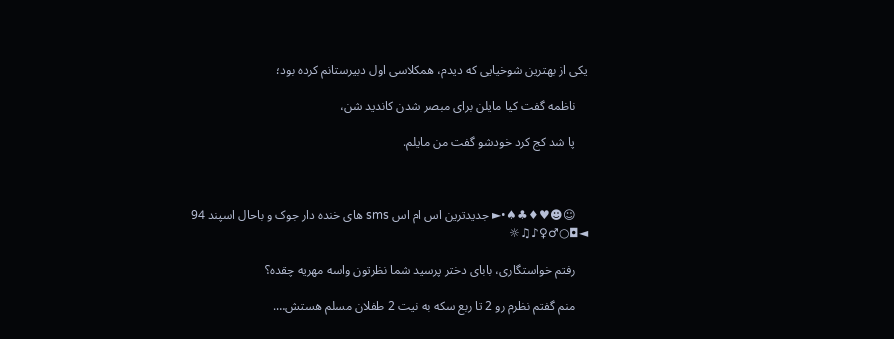یکی از بهترین شوخیایی که دیدم، همکلاسی اول دبیرستانم کرده بود؛

    ناظمه گفت کیا مایلن برای مبصر شدن کاندید شن،

    پا شد کج کرد خودشو گفت من مایلم.



    ☺☻♥♦♣♠•► جدیدترین اس ام اس sms های خنده دار جوک و باحال اسپند 94 ◄◘○♂♀♪♫☼

    رفتم خواستگاری، بابای دختر پرسید شما نظرتون واسه مهریه چقده؟

    منم گفتم نظرم رو 2 تا ربع سکه به نیت 2 طفلان مسلم هستش….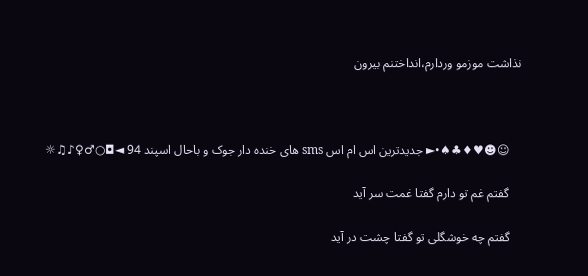نذاشت موزمو وردارم،انداختنم بیرون



    ☺☻♥♦♣♠•► جدیدترین اس ام اس sms های خنده دار جوک و باحال اسپند 94 ◄◘○♂♀♪♫☼

    گفتم غم تو دارم گفتا غمت سر آید

    گفتم چه خوشگلی تو گفتا چشت در آید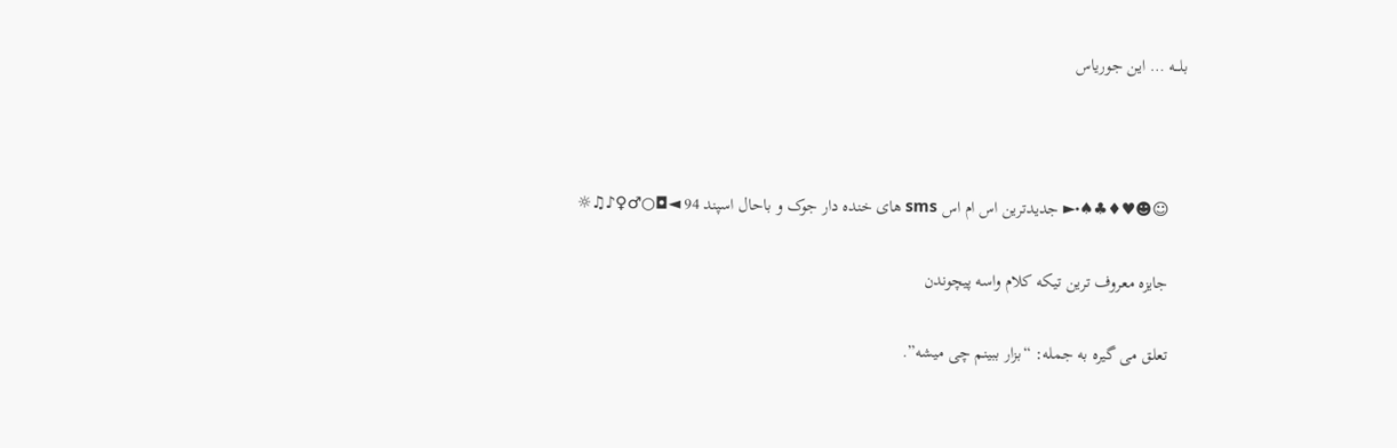بلـــه … این جوریاس



    ☺☻♥♦♣♠•► جدیدترین اس ام اس sms های خنده دار جوک و باحال اسپند 94 ◄◘○♂♀♪♫☼

    جایزه معروف ترین تیکه کلام واسه پیچوندن

    تعلق می گیره به جمله: “بزار ببینم چی میشه”.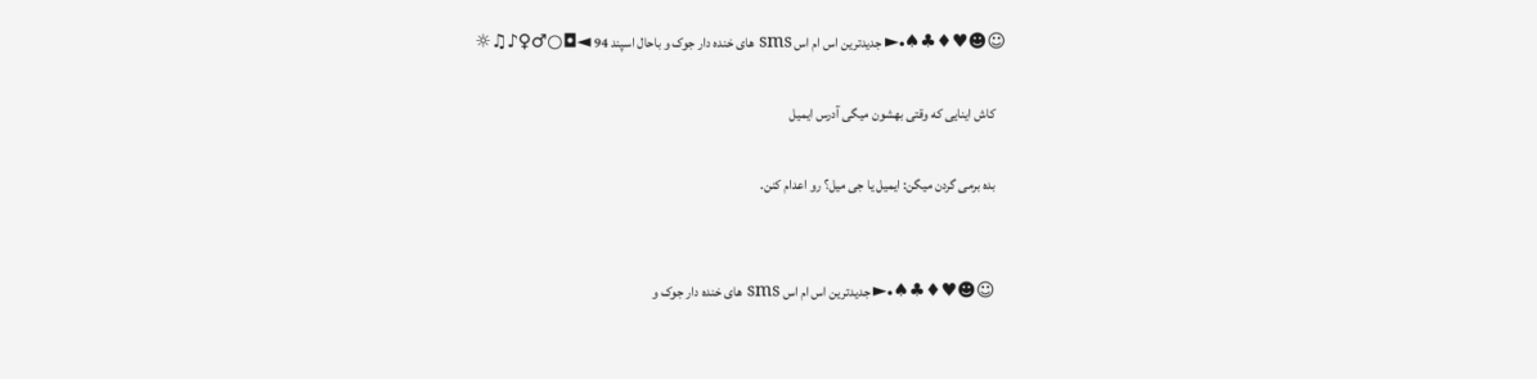☺☻♥♦♣♠•► جدیدترین اس ام اس sms های خنده دار جوک و باحال اسپند 94 ◄◘○♂♀♪♫☼

    کاش اینایی که وقتی بهشون میگی آدرس ایمیل

    بده برمی گردن میگن: ایمیل یا جی میل؟ رو اعدام کنن.


    ☺☻♥♦♣♠•► جدیدترین اس ام اس sms های خنده دار جوک و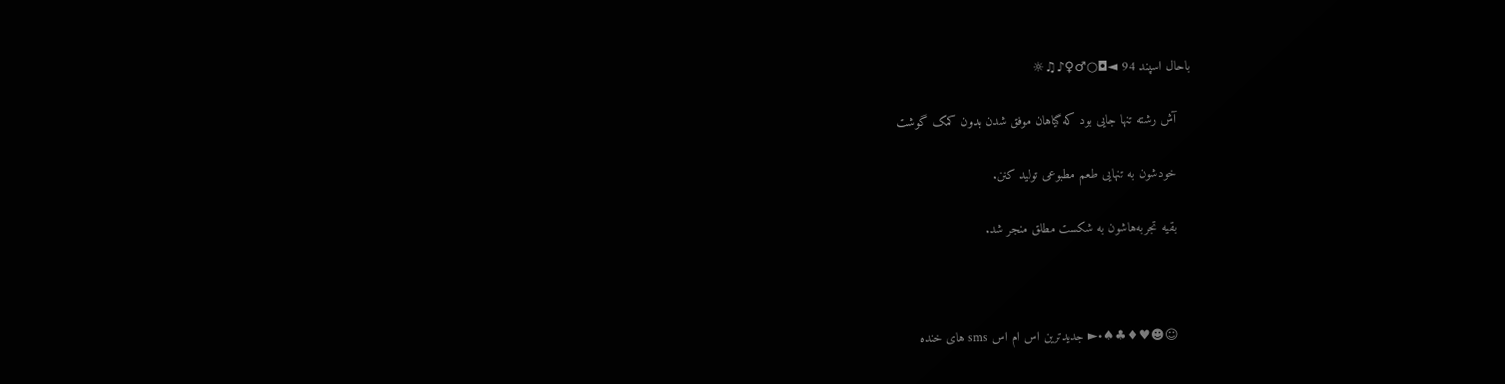باحال اسپند 94 ◄◘○♂♀♪♫☼

    آش رشته تنها جایی بود که گیاهان موفق شدن بدون کمک گوشت

    خودشون به تنهایی طعم مطبوعی تولید کنن.

    بقیه تجربه‌هاشون به شکست مطلق منجر شد.



    ☺☻♥♦♣♠•► جدیدترین اس ام اس sms های خنده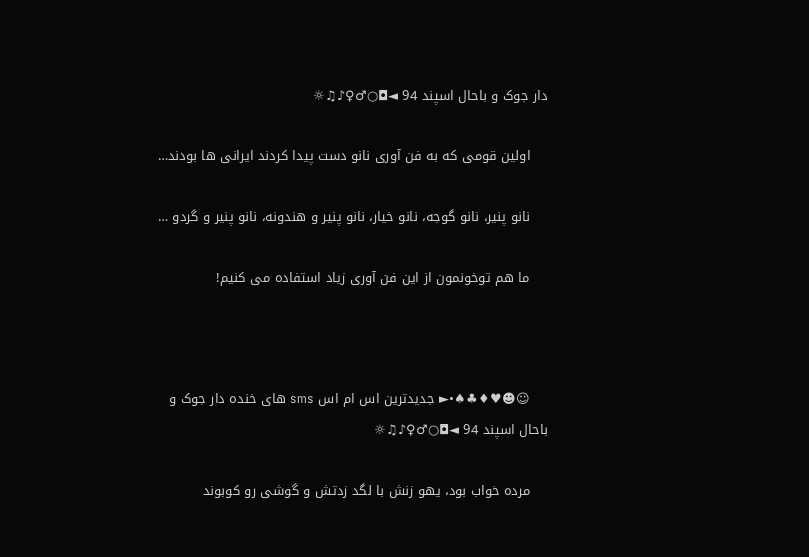دار جوک و باحال اسپند 94 ◄◘○♂♀♪♫☼

    اولین قومی که به فن آوری نانو دست پیدا کردند ایرانی ها بودند…

    نانو پنیر، نانو گوجه، نانو خیار، نانو پنیر و هندونه، نانو پنیر و گردو …

    ما هم توخونمون از این فن آورى زیاد استفاده می کنیم!



    ☺☻♥♦♣♠•► جدیدترین اس ام اس sms های خنده دار جوک و باحال اسپند 94 ◄◘○♂♀♪♫☼

    مرده خواب بود، یهو زنش با لگد زدتش و گوشی رو کوبوند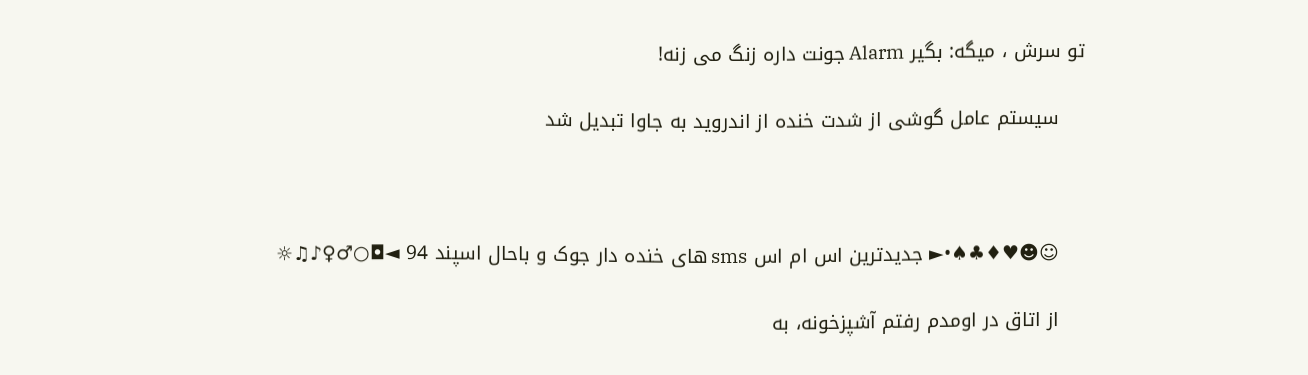تو سرش ، میگه: بگیر Alarm جونت داره زنگ می زنه!

    سیستم عامل گوشی از شدت خنده از اندروید به جاوا تبدیل شد



    ☺☻♥♦♣♠•► جدیدترین اس ام اس sms های خنده دار جوک و باحال اسپند 94 ◄◘○♂♀♪♫☼

    از اتاق در اومدم رفتم آشپزخونه، به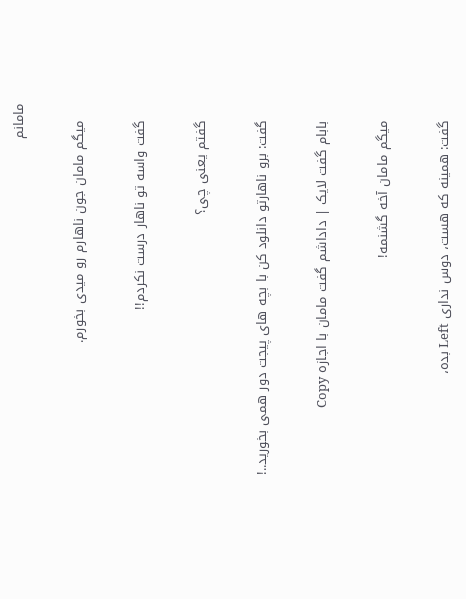مامانم

    میگم مامان جون ناهارم رو میدی بخورم.

    گفت واسه تو ناهار درست نکردم!!

    گفتم یعنی چی؟

    گفت: برو ناهارتو دانلود کن با بچه های پیجت دور همی بخورید..!

    بابام گفت لایک | داداشم گفت مامان با اجازه Copy

    میگم مامان آخه گشنمه!

    گفت: همینه که هست، دوس نداری Left بده‌،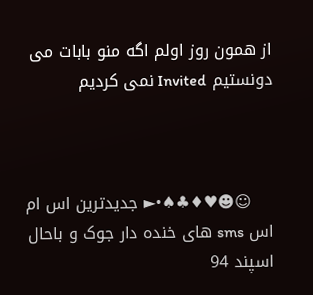از همون روز اولم اگه منو بابات می دونستیم Invited نمی کردیم



    ☺☻♥♦♣♠•► جدیدترین اس ام اس sms های خنده دار جوک و باحال اسپند 94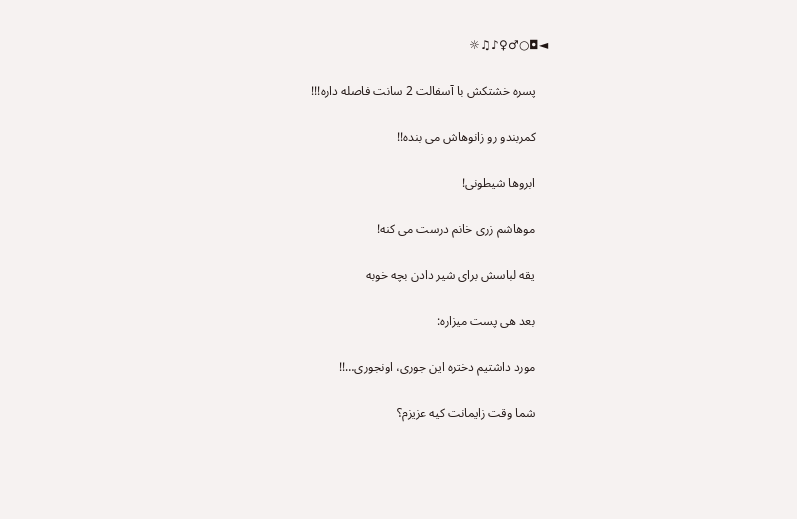◄◘○♂♀♪♫☼

    پسره خشتکش با آسفالت 2 سانت فاصله داره!!!

    کمربندو رو زانوهاش می بنده!!

    ابروها شیطونی!

    موهاشم زری خانم درست می کنه!

    یقه لباسش برای شیر دادن بچه خوبه

    بعد هی پست میزاره:

    مورد داشتیم دختره این جوری، اونجوری…!!

    شما وقت زایمانت کیه عزیزم؟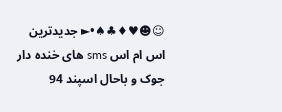☺☻♥♦♣♠•► جدیدترین اس ام اس sms های خنده دار جوک و باحال اسپند 94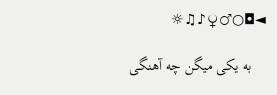◄◘○♂♀♪♫☼

    به یکی میگن چه آهنگی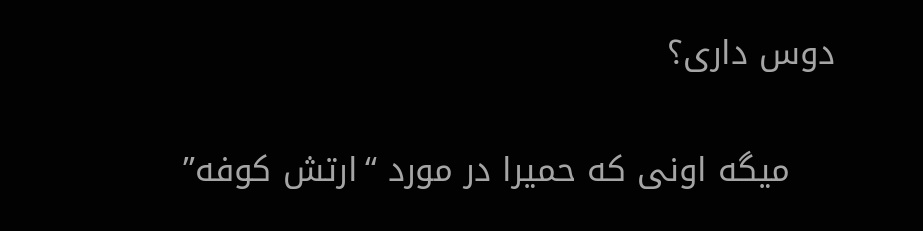دوس داری؟

    میگه اونی که حمیرا در مورد “ارتش کوفه”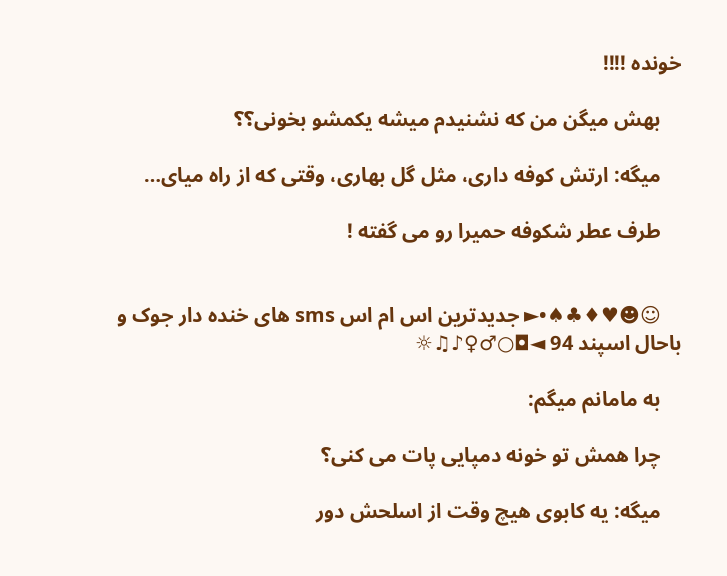خونده !!!!

    بهش میگن من که نشنیدم میشه یکمشو بخونی؟؟

    میگه: ارتش کوفه داری، مثل گل بهاری، وقتی که از راه میای…

    طرف عطر شکوفه حمیرا رو می گفته !


    ☺☻♥♦♣♠•► جدیدترین اس ام اس sms های خنده دار جوک و باحال اسپند 94 ◄◘○♂♀♪♫☼

    به مامانم میگم:

    چرا همش تو خونه دمپایی پات می کنی؟

    میگه: یه کابوی هیچ وقت از اسلحش دور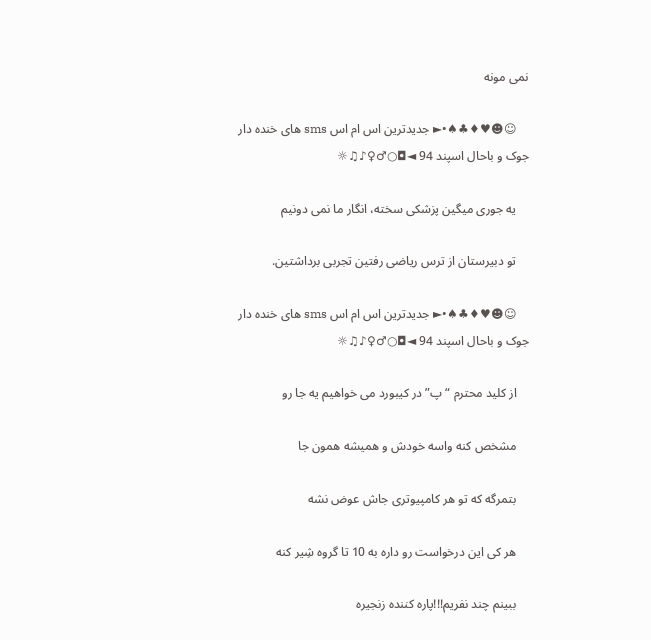نمی مونه

    ☺☻♥♦♣♠•► جدیدترین اس ام اس sms های خنده دار جوک و باحال اسپند 94 ◄◘○♂♀♪♫☼

    یه جوری میگین پزشکی سخته، انگار ما نمی دونیم

    تو دبیرستان از ترس ریاضی رفتین تجربی برداشتین.

    ☺☻♥♦♣♠•► جدیدترین اس ام اس sms های خنده دار جوک و باحال اسپند 94 ◄◘○♂♀♪♫☼

    از کلید محترم “پ” در کیبورد می خواهیم یه جا رو

    مشخص کنه واسه خودش و همیشه همون جا

    بتمرگه که تو هر کامپیوتری جاش عوض نشه

    هر کی این درخواست رو داره به 10 تا گروه شِیر کنه

    ببینم چند نفریم!!!پاره کننده زنجیره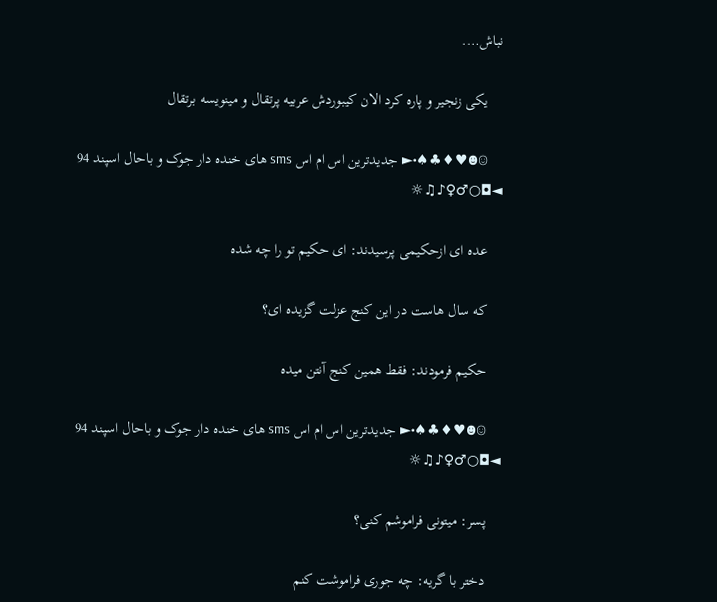نباش….

    یکی زنجیر و پاره کرد الان کیبوردش عربیه پرتقال و مینویسه برتقال

    ☺☻♥♦♣♠•► جدیدترین اس ام اس sms های خنده دار جوک و باحال اسپند 94 ◄◘○♂♀♪♫☼

    عده ای ازحکیمی پرسیدند: ای حکیم تو را چه شده

    که سال هاست در این کنج عزلت گزیده ای؟

    حکیم فرمودند: فقط همین کنج آنتن میده

    ☺☻♥♦♣♠•► جدیدترین اس ام اس sms های خنده دار جوک و باحال اسپند 94 ◄◘○♂♀♪♫☼

    پسر: میتونی فراموشم کنی؟

    دختر با گریه: چه جوری فراموشت کنم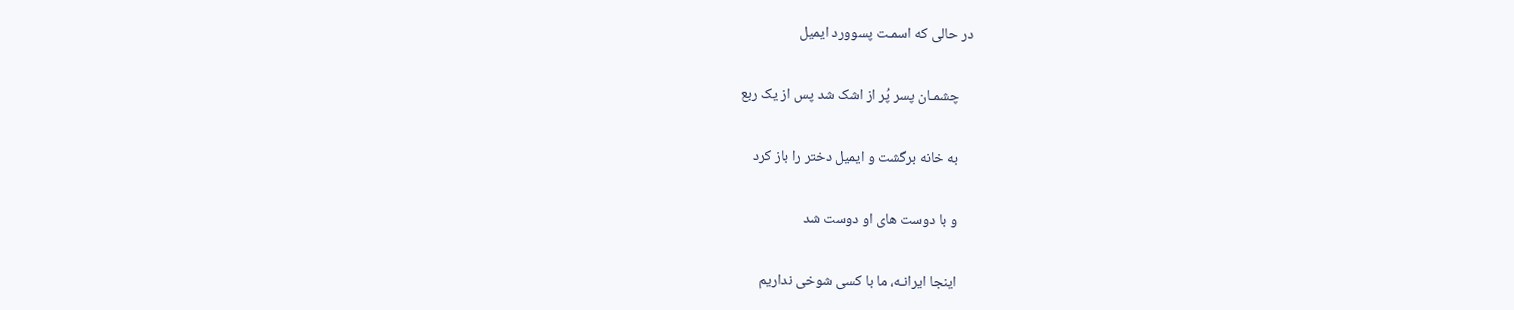در حالی که اسمـت پسوورد ایمیل

    چشمـان پسر پُر از اشک شد پس از یک ربع

    به خانه برگشت و ایمیل دختر را باز کرد

    و با دوست های او دوست شد

    اینجا ایرانـه، ما با کسی شوخی نداریم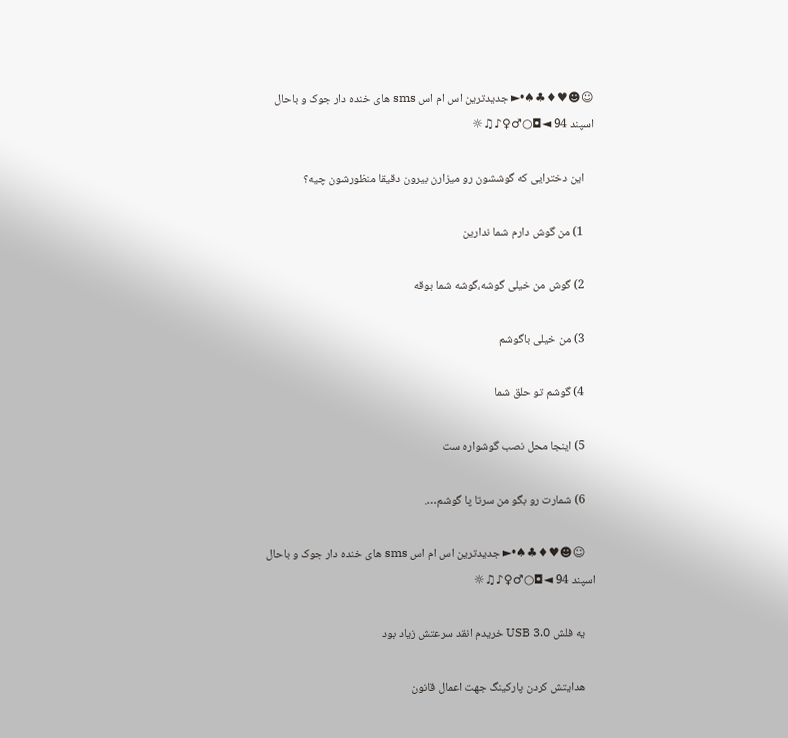☺☻♥♦♣♠•► جدیدترین اس ام اس sms های خنده دار جوک و باحال اسپند 94 ◄◘○♂♀♪♫☼

    این دخترایی که گوششون رو میزارن بیرون دقیقا منظورشون چیه؟

    1) من گوش دارم شما ندارین

    2) گوش من خیلی گوشه،گوشه شما بوقه

    3) من خیلی باگوشم

    4) گوشم تو حلق شما

    5) اینجا محل نصب گوشواره ست

    6) شمارت رو بگو من سرتا پا گوشم….

    ☺☻♥♦♣♠•► جدیدترین اس ام اس sms های خنده دار جوک و باحال اسپند 94 ◄◘○♂♀♪♫☼

    یه فلش USB 3.0 خریدم انقد سرعتش زیاد بود

    هدایتش کردن پارکینگ جهت اعمال قانون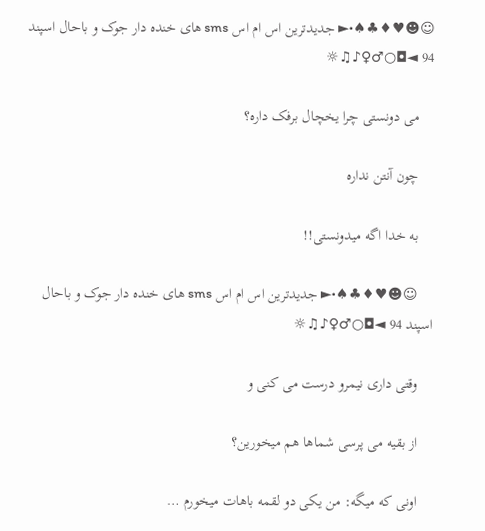☺☻♥♦♣♠•► جدیدترین اس ام اس sms های خنده دار جوک و باحال اسپند 94 ◄◘○♂♀♪♫☼

    می دونستی چرا یخچال برفک داره؟

    چون آنتن نداره

    به خدا اگه میدونستی!!

    ☺☻♥♦♣♠•► جدیدترین اس ام اس sms های خنده دار جوک و باحال اسپند 94 ◄◘○♂♀♪♫☼

    وقتی داری نیمرو درست می کنی و

    از بقیه می پرسی شماها هم میخورین؟

    اونی که میگه: من یکی دو لقمه باهات میخورم …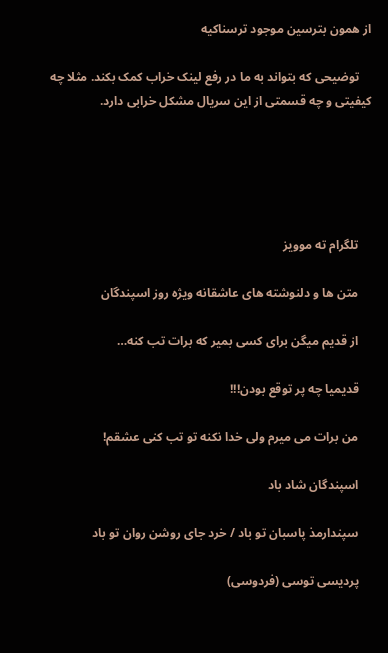از همون بترسین موجود ترسناکیه

    توضیحی که بتواند به ما در رفع لینک خراب کمک بکند. مثلا چه کیفیتی و چه قسمتی از این سریال مشکل خرابی دارد.





    تلگرام ته موویز

    متن ها و دلنوشته های عاشقانه ویژه روز اسپندگان

    از قدیم میگن برای کسی بمیر که برات تب کنه…

    قدیمیا چه پر توقع بودن!!!

    من برات می میرم ولی خدا نکنه تو تب کنی عشقم!

    اسپندگان شاد باد

    سپندارمذ پاسبان تو باد / خرد جای روشن روان تو باد

    پردیسی توسی (فردوسی)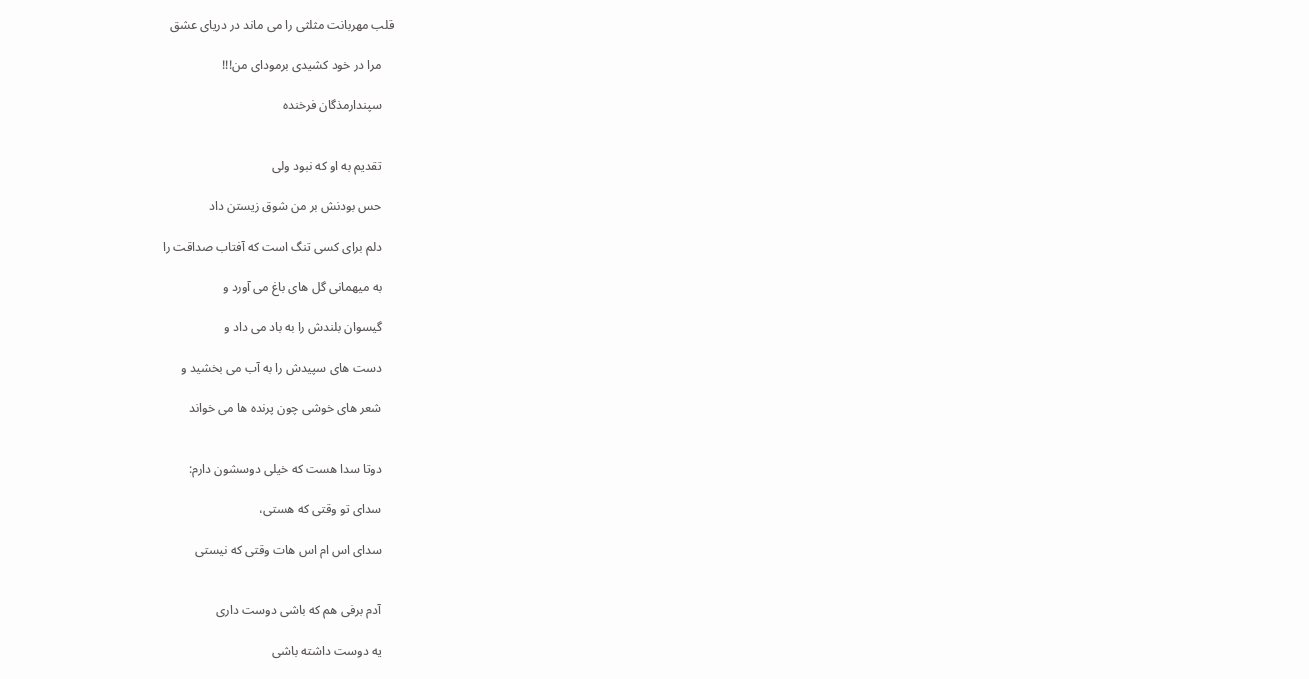قلب مهربانت مثلثی را می ماند در دریای عشق

    مرا در خود کشیدی برمودای من!!!

    سپندارمذگان فرخنده


    تقدیم به او که نبود ولی

    حس بودنش بر من شوق زیستن داد

    دلم برای کسی تنگ است که آفتاب صداقت را

    به میهمانی گل های باغ می آورد و

    گیسوان بلندش را به باد می داد و

    دست های سپیدش را به آب می بخشید و

    شعر های خوشی چون پرنده ها می خواند


    دوتا سدا هست که خیلی دوسشون دارم:

    سدای تو وقتی که هستی،

    سدای اس ام اس هات وقتی که نیستی


    آدم برفی هم که باشی دوست داری

    یه دوست داشته باشی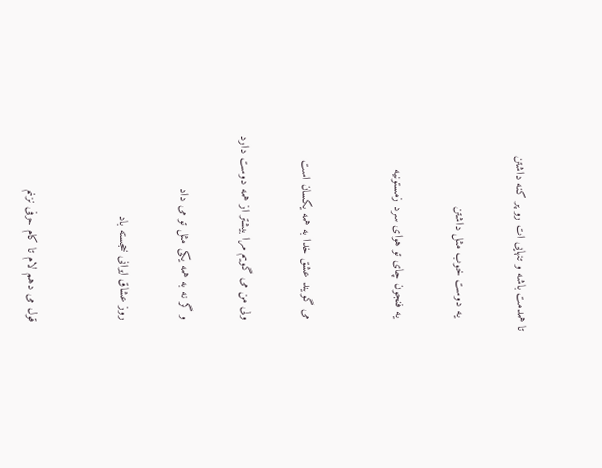تا همدمت باشه و تنهایی ات رو پر کنه داشتن

    یه دوست خوب مثل داشتن

    یه فنجون چای تو هوای سرد زمستونیه


    می گویند عشق خدا به همه یکسان است

    ولی من می گویم مرا بیشتر از همه دوست دارد

    و گر نه به همه یکی مثل تو می داد

    روز عشاق ایرانی خجسته باد


    قول می دهم لام تا کام حرفی نزنم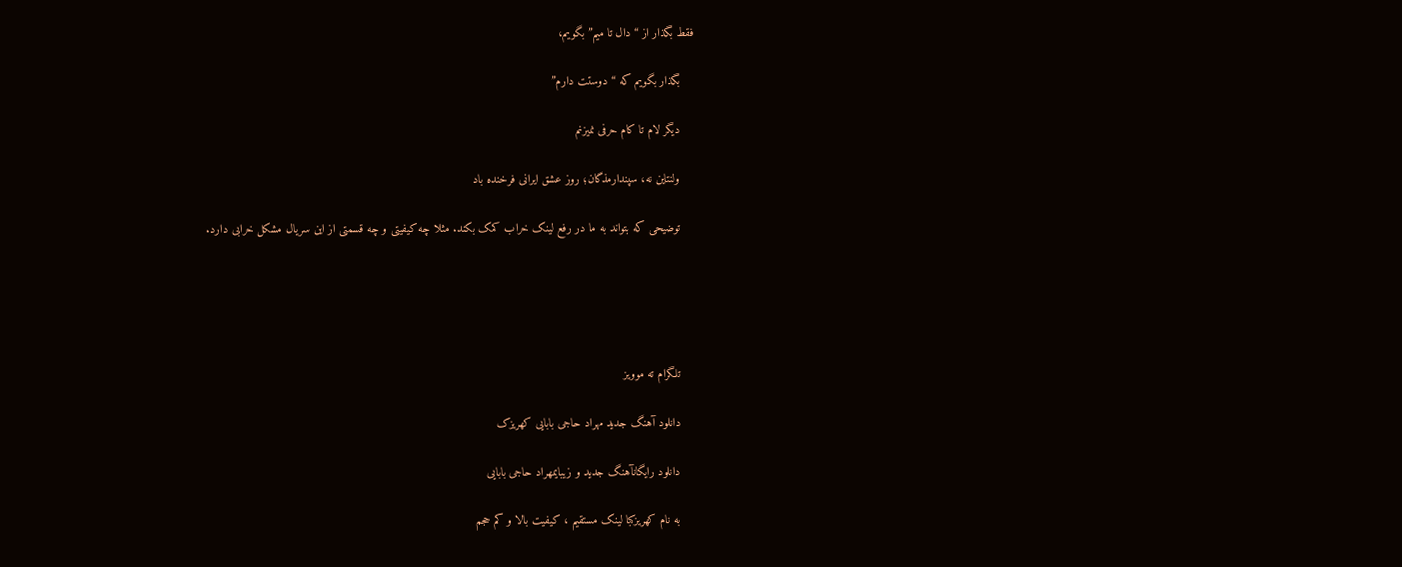فقط بگذار از “دال تا میم” بگویم،

    بگذار بگویم که “دوستت دارم”

    دیگر لام تا کام حرفی نمیزنم

    ولنتاین نه، سپندارمذگان؛ روز عشق ایرانی فرخنده باد

    توضیحی که بتواند به ما در رفع لینک خراب کمک بکند. مثلا چه کیفیتی و چه قسمتی از این سریال مشکل خرابی دارد.





    تلگرام ته موویز

    دانلود آهنگ جدید مهراد حاجى بابایى کهریزک

    دانلود رایگانآهنگ جدید و زیبایمهراد حاجى بابایى

    به نام کهریزکبا لینک مستقیم ، کیفیت بالا و کم حجم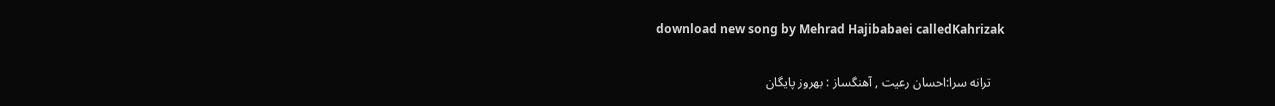download new song by Mehrad Hajibabaei calledKahrizak

    ترانه سرا:احسان رعیت , آهنگساز : بهروز پایگان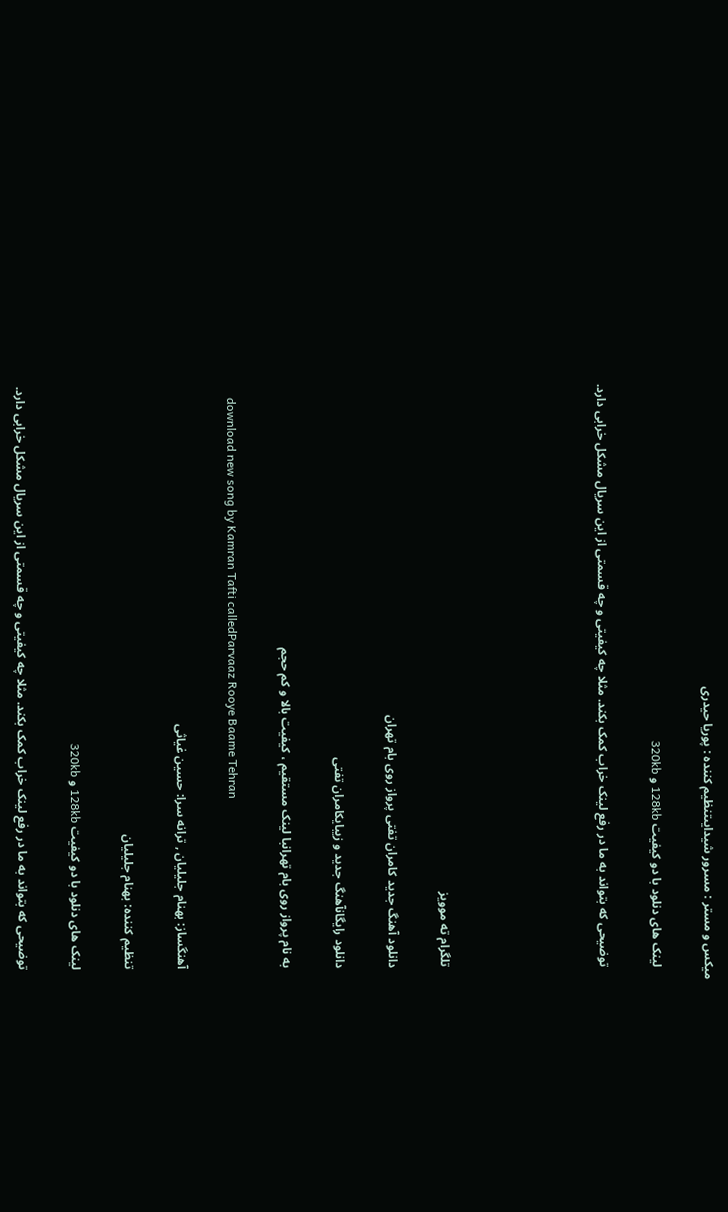میکس و مستر : مسرور شیدایىتنظیم کننده : پوریا حیدری

    لینک های دنلود با دو کیفیت 128kb و 320kb

    توضیحی که بتواند به ما در رفع لینک خراب کمک بکند. مثلا چه کیفیتی و چه قسمتی از این سریال مشکل خرابی دارد.





    تلگرام ته موویز

    دانلود آهنگ جدید کامران تفتی پرواز روی بام تهران

    دانلود رایگانآهنگ جدید و زیبایکامران تفتی

    به نام پرواز روی بام تهرانبا لینک مستقیم ، کیفیت بالا و کم حجم

    download new song by Kamran Tafti calledParvaaz Rooye Baame Tehran

    آهنگساز: بهنام جلیلیان , ترانه سرا: حسین غیاثی

    تنظیم کننده: بهنام جلیلیان

    لینک های دنلود با دو کیفیت 128kb و 320kb

    توضیحی که بتواند به ما در رفع لینک خراب کمک بکند. مثلا چه کیفیتی و چه قسمتی از این سریال مشکل خرابی دارد.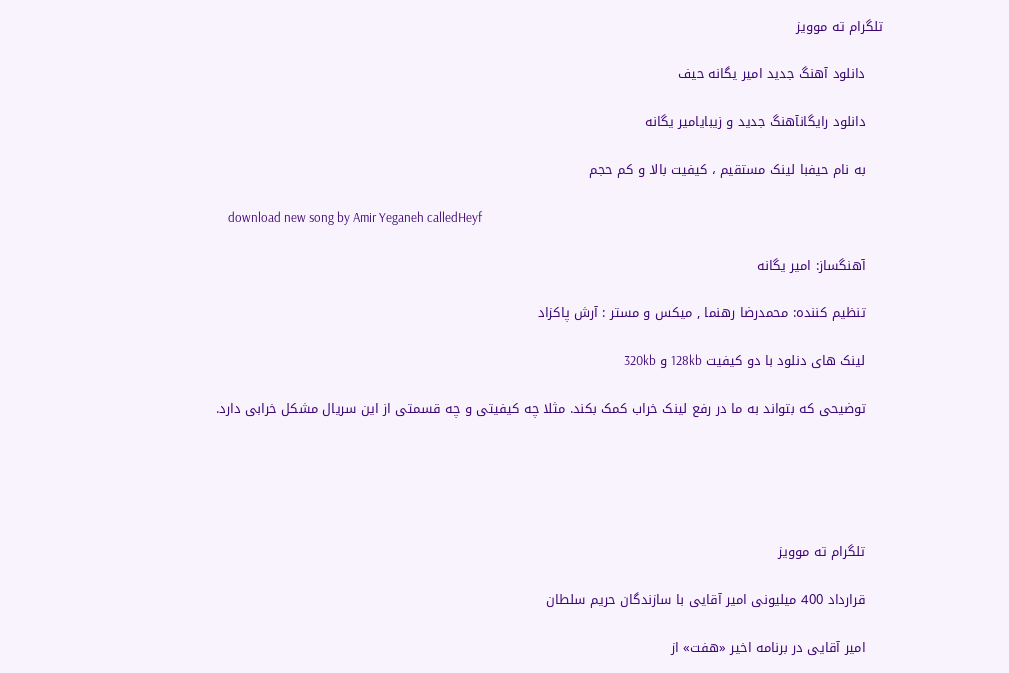تلگرام ته موویز

    دانلود آهنگ جدید امیر یگانه حیف

    دانلود رایگانآهنگ جدید و زیبایامیر یگانه

    به نام حیفبا لینک مستقیم ، کیفیت بالا و کم حجم

    download new song by Amir Yeganeh calledHeyf

    آهنگساز: امیر یگانه

    تنظیم کننده: محمدرضا رهنما , میکس و مستر : آرش پاکزاد

    لینک های دنلود با دو کیفیت 128kb و 320kb

    توضیحی که بتواند به ما در رفع لینک خراب کمک بکند. مثلا چه کیفیتی و چه قسمتی از این سریال مشکل خرابی دارد.





    تلگرام ته موویز

    قرارداد 400 میلیونی امیر آقایی با سازندگان حریم سلطان

    امیر آقایی در برنامه اخیر «هفت» از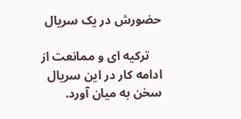حضورش در یک سریال

    ترکیه ای و ممانعت از ادامه کار در این سریال سخن به میان آورد.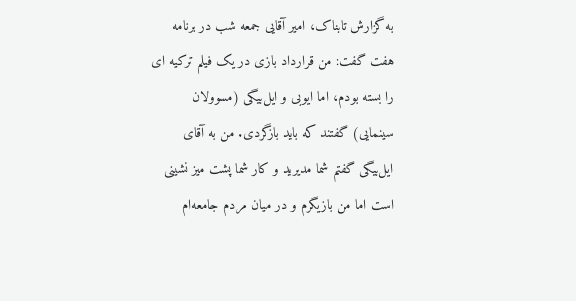به گزارش تابناک، امیر آقایی جمعه شب در برنامه هفت گفت: من قرارداد بازی در یک فیلم ترکیه‌ ای را بسته بودم، اما ایوبی و ایل‌بیگی (مسوولان سینمایی) گفتند که باید بازگردی. من به آقای ایل‌بیگی گفتم شما مدیرید و کار شما پشت میز نشینی است اما من بازیگرم و در میان مردم جامعه‌ام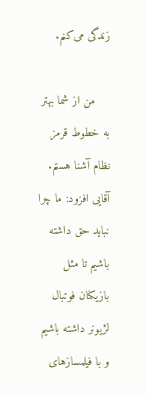زندگی می‌کنم.

    من از شما بهتر به خطوط قرمز نظام آشنا هستم. آقایی افزود: ما چرا نباید حق داشته باشیم تا مثل بازیکنان فوتبال لژیونر داشته باشیم و با فیلمسازهای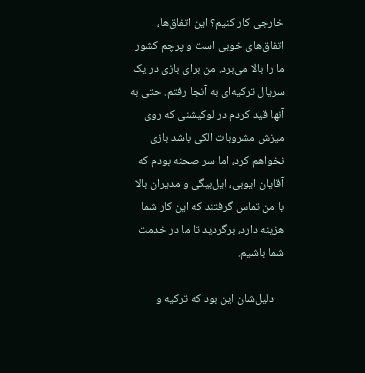خارجی کار کنیم؟ این اتفاق‌ها، اتفاق‌های خوبی است و پرچم کشور ما را بالا می‌برد. من برای بازی در یک سریال ترکیه‌ای به آنجا رفتم. حتی به آنها قید کردم در لوکیشنی که روی میزش مشروبات الکی باشد بازی نخواهم کرد، اما سر صحنه بودم که آقایان ایوبی، ایل‌بیگی و مدیران بالا با من تماس گرفتند که این کار شما هزینه دارد، برگردید تا ما در خدمت شما باشیم.

    دلیل‌شان این بود که ترکیه و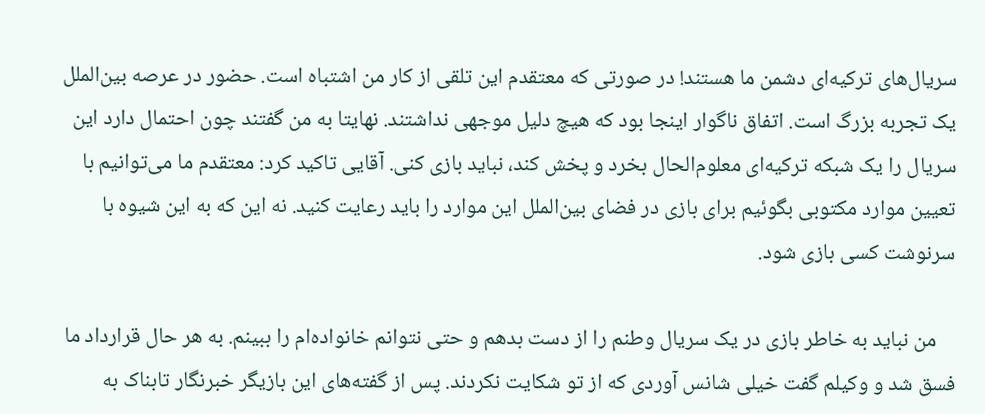سریال‌های ترکیه‌ای دشمن ما هستند! در صورتی که معتقدم این تلقی از کار من اشتباه است. حضور در عرصه بین‌الملل یک تجربه بزرگ است. اتفاق ناگوار اینجا بود که هیچ دلیل موجهی نداشتند. نهایتا به من گفتند چون احتمال دارد این سریال را یک شبکه ترکیه‌ای معلوم‌الحال بخرد و پخش کند، نباید بازی کنی. آقایی تاکید کرد: معتقدم ما می‌توانیم با تعیین موارد مکتوبی بگوئیم برای بازی در فضای بین‌الملل این موارد را باید رعایت کنید. نه این که به این شیوه با سرنوشت کسی بازی شود.

    من نباید به خاطر بازی در یک سریال وطنم را از دست بدهم و حتی نتوانم خانواده‌ام را ببینم. به هر حال قرارداد ما فسق شد و وکیلم گفت خیلی شانس آوردی که از تو شکایت نکردند. پس از گفته‌های این بازیگر خبرنگار تابناک به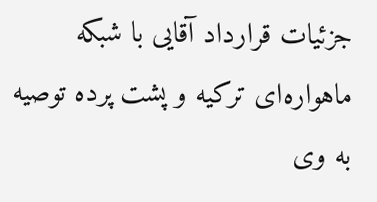جزئیات قرارداد آقایی با شبکه ماهواره‌ای ترکیه و پشت پرده توصیه به وی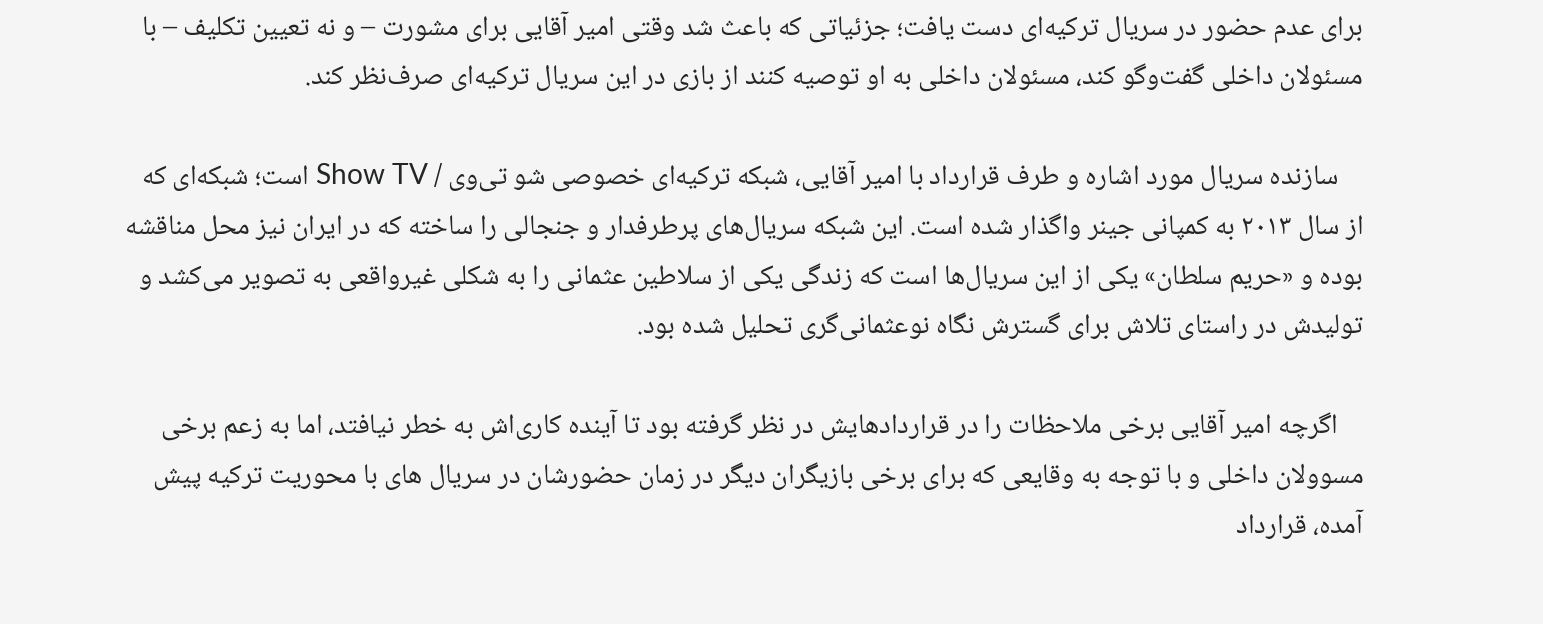برای عدم حضور در سریال ترکیه‌ای دست یافت؛ جزئیاتی که باعث شد وقتی امیر آقایی برای مشورت – و نه تعیین تکلیف – با مسئولان داخلی گفت‌وگو کند، مسئولان داخلی به او توصیه کنند از بازی در این سریال ترکیه‌ای صرف‌نظر کند.

    سازنده سریال مورد اشاره و طرف قرارداد با امیر آقایی، شبکه ترکیه‌ای خصوصی شو تی‌وی / Show TV است؛ شبکه‌ای که از سال ۲۰۱۳ به کمپانی جینر واگذار شده است. این شبکه سریال‌های پرطرفدار و جنجالی را ساخته که در ایران نیز محل مناقشه بوده و «حریم سلطان» یکی از این سریال‌ها است که زندگی یکی از سلاطین عثمانی را به شکلی غیرواقعی به تصویر می‌کشد و تولیدش در راستای تلاش برای گسترش نگاه نوعثمانی‌گری تحلیل شده بود.

    اگرچه امیر آقایی برخی ملاحظات را در قراردادهایش در نظر گرفته بود تا آینده کاری‌اش به خطر نیافتد، اما به زعم برخی مسوولان داخلی و با توجه به وقایعی که برای برخی بازیگران دیگر در زمان حضورشان در سریال‌ های با محوریت ترکیه پیش آمده، قرارداد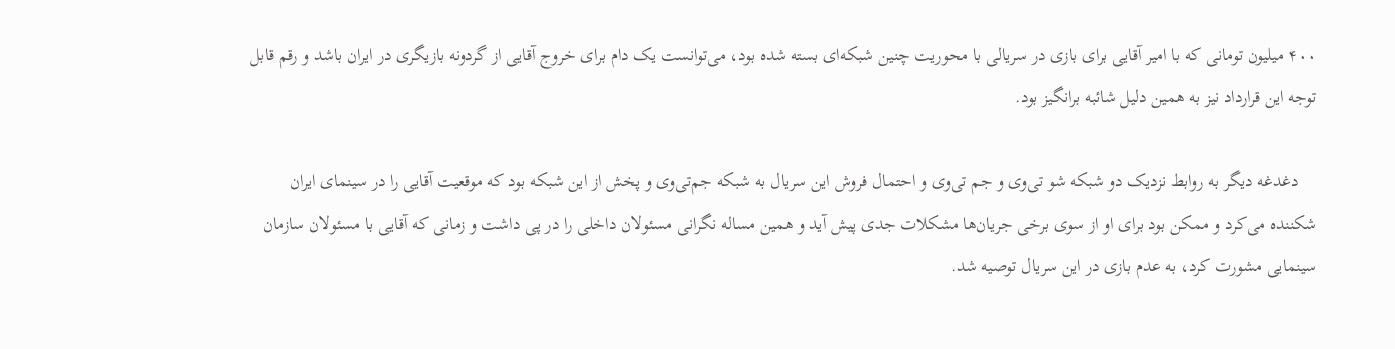۴۰۰ میلیون تومانی که با امیر آقایی برای بازی در سریالی با محوریت چنین شبکه‌ای بسته شده بود، می‌توانست یک دام برای خروج آقایی از گردونه بازیگری در ایران باشد و رقم قابل توجه این قرارداد نیز به همین دلیل شائبه برانگیز بود.

    دغدغه دیگر به روابط نزدیک دو شبکه شو تی‌وی و جم تی‌وی و احتمال فروش این سریال به شبکه جم‌تی‌وی و پخش از این شبکه بود که موقعیت آقایی را در سینمای ایران شکننده می‌کرد و ممکن بود برای او از سوی برخی جریان‌ها مشکلات جدی پیش آید و همین مساله نگرانی مسئولان داخلی را در پی داشت و زمانی که آقایی با مسئولان سازمان سینمایی مشورت کرد، به عدم بازی در این سریال توصیه شد.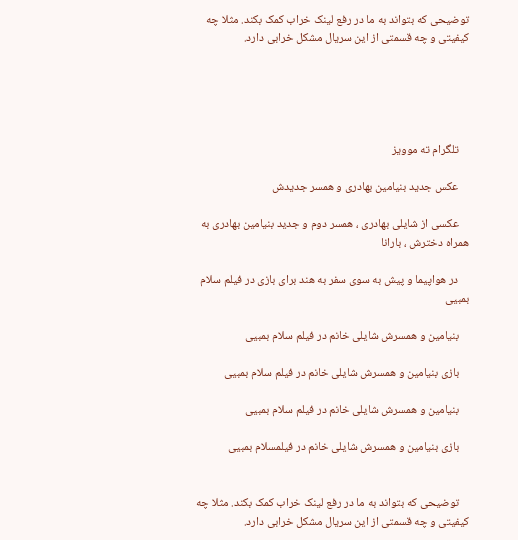توضیحی که بتواند به ما در رفع لینک خراب کمک بکند. مثلا چه کیفیتی و چه قسمتی از این سریال مشکل خرابی دارد.





    تلگرام ته موویز

    عکس جدید بنیامین بهادری و همسر جدیدش

    عکسی از شایلی بهادری ، همسر دوم و جدید بنیامین بهادری به همراه دخترش ، بارانا

    در هواپیما و پیش به سوی سفر به هند برای بازی در فیلم سلام بمبیی

    بنیامین و همسرش شایلی خانم در فیلم سلام بمبیی

    بازی بنیامین و همسرش شایلی خانم در فیلم سلام بمبیی

    بنیامین و همسرش شایلی خانم در فیلم سلام بمبیی

    بازی بنیامین و همسرش شایلی خانم در فیلمسلام بمبیی


    توضیحی که بتواند به ما در رفع لینک خراب کمک بکند. مثلا چه کیفیتی و چه قسمتی از این سریال مشکل خرابی دارد.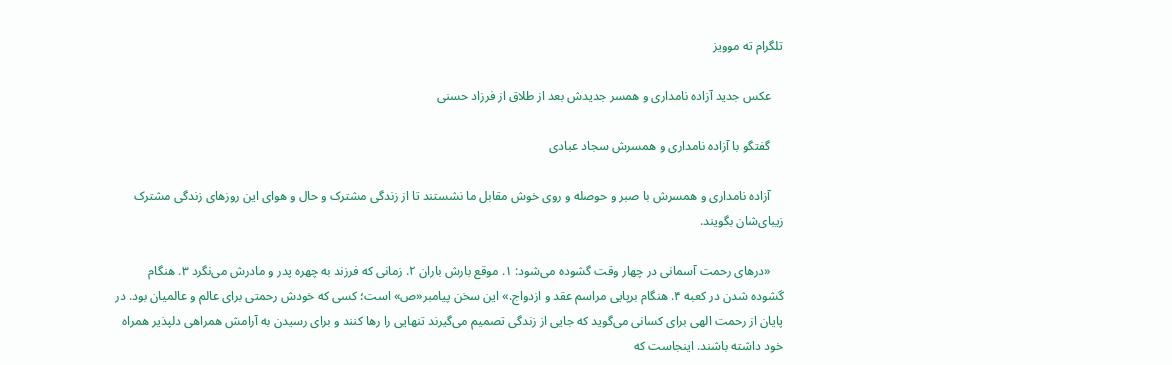تلگرام ته موویز

    عکس جدید آزاده نامداری و همسر جدیدش بعد از طلاق از فرزاد حسنی

    گفتگو با آزاده نامداری و همسرش سجاد عبادی

    آزاده نامداری و همسرش با صبر و حوصله و روی خوش مقابل ما نشستند تا از زندگی مشترک و حال و هوای این روزهای زندگی مشترک زیبای‌شان بگویند.

    «درهای رحمت آسمانی در چهار وقت گشوده می‌شود: ۱. موقع بارش باران ۲. زمانی که فرزند به چهره پدر و مادرش می‌نگرد ۳. هنگام گشوده شدن در کعبه ۴. هنگام برپایی مراسم عقد و ازدواج.» این سخن پیامبر«ص» است؛ کسی که خودش رحمتی برای عالم و عالمیان بود. در پایان از رحمت الهی برای کسانی می‌گوید که جایی از زندگی تصمیم می‌گیرند تنهایی را رها کنند و برای رسیدن به آرامش همراهی دلپذیر همراه خود داشته باشند. اینجاست که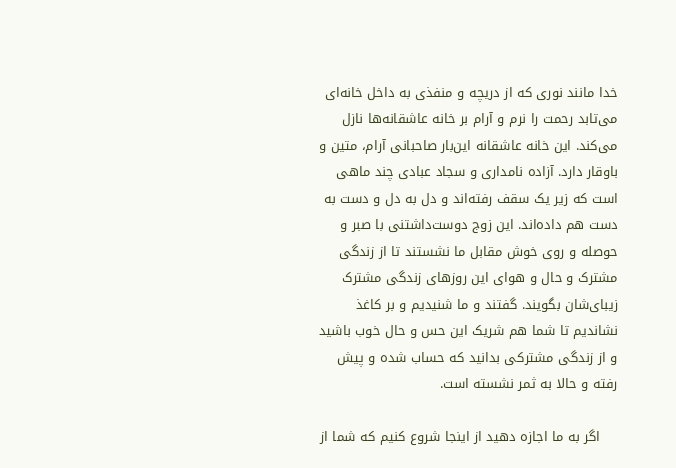خدا مانند نوری که از دریچه و منفذی به داخل خانه‌ای می‌تابد رحمت را نرم و آرام بر خانه عاشقانه‌ها نازل می‌کند. این خانه عاشقانه این‌بار صاحبانی آرام، متین و باوقار دارد. آزاده نامداری و سجاد عبادی چند ماهی است که زیر یک سقف رفته‌اند و دل به دل و دست به دست هم داده‌اند. این زوج دوست‌داشتنی با صبر و حوصله و روی خوش مقابل ما نشستند تا از زندگی مشترک و حال و هوای این روزهای زندگی مشترک زیبای‌شان بگویند. گفتند و ما شنیدیم و بر کاغذ نشاندیم تا شما هم شریک این حس و حال خوب باشید و از زندگی مشترکی بدانید که حساب شده و پیش رفته و حالا به ثمر نشسته است.

    اگر به ما اجازه دهید از اینجا شروع کنیم که شما از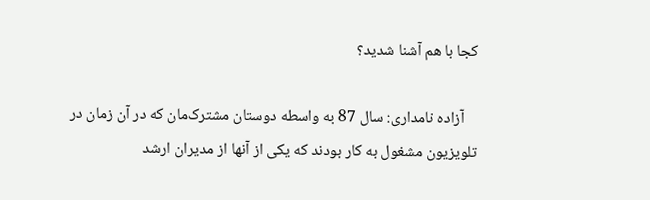کجا با هم آشنا شدید؟

    آزاده نامداری: سال 87 به واسطه دوستان مشترک‌مان که در آن زمان در تلویزیون مشغول به کار بودند که یکی از آنها از مدیران ارشد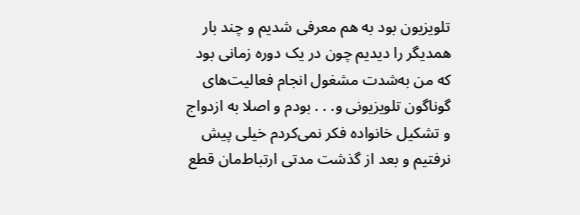تلویزیون بود به هم معرفی شدیم و چند بار همدیگر را دیدیم چون در یک دوره زمانی بود که من به‌شدت مشغول انجام فعالیت‌های گوناگون تلویزیونی و. . . بودم و اصلا به ازدواج و تشکیل خانواده فکر نمی‌کردم خیلی پیش نرفتیم و بعد از گذشت مدتی ارتباط‌مان قطع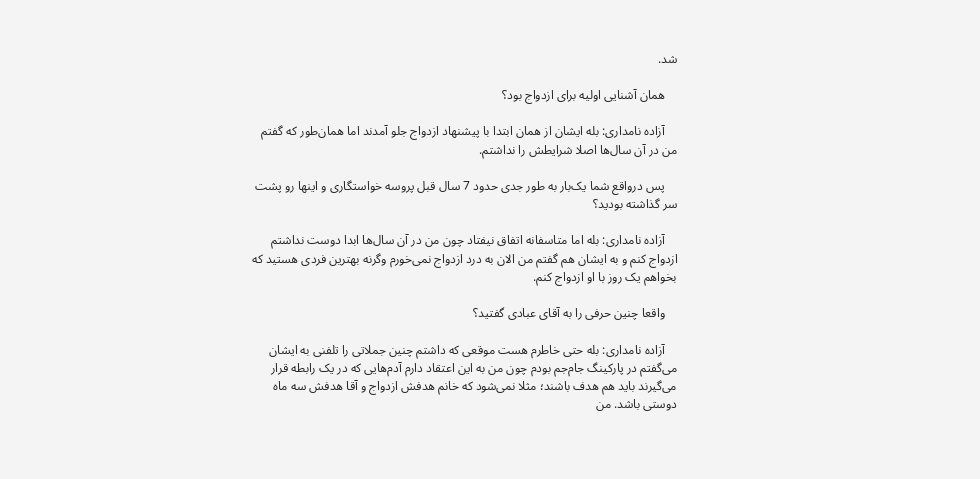شد.

    همان آشنایی اولیه برای ازدواج بود؟

    آزاده نامداری: بله ایشان از همان ابتدا با پیشنهاد ازدواج جلو آمدند اما همان‌طور که گفتم من در آن سال‌ها اصلا شرایطش را نداشتم.

    پس درواقع شما یک‌بار به طور جدی حدود 7 سال قبل پروسه خواستگاری و اینها رو پشت سر گذاشته بودید؟

    آزاده نامداری: بله اما متاسفانه اتفاق نیفتاد چون من در آن سال‌ها ابدا دوست نداشتم ازدواج کنم و به ایشان هم گفتم من الان به درد ازدواج نمی‌خورم وگرنه بهترین فردی هستید که بخواهم یک روز با او ازدواج کنم.

    واقعا چنین حرفی را به آقای عبادی گفتید؟

    آزاده نامداری: بله حتی خاطرم هست موقعی که داشتم چنین جملاتی را تلفنی به ایشان می‌گفتم در پارکینگ جام‌جم بودم چون من به این اعتقاد دارم آدم‌هایی که در یک رابطه قرار می‌گیرند باید هم هدف باشند؛ مثلا نمی‌شود که خانم هدفش ازدواج و آقا هدفش سه ماه دوستی باشد. من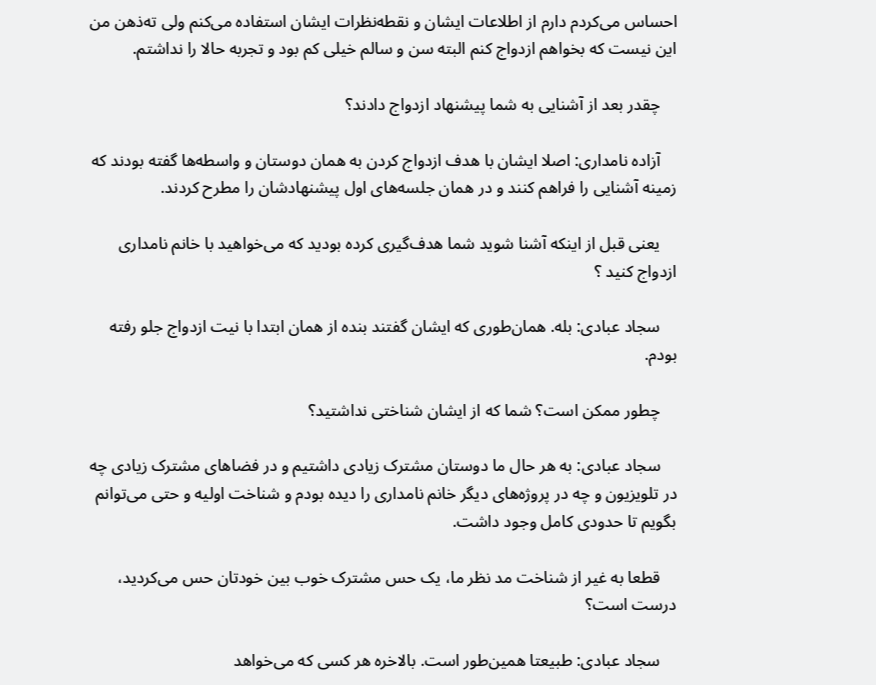احساس می‌کردم دارم از اطلاعات ایشان و نقطه‌نظرات ایشان استفاده می‌کنم ولی ته‌ذهن من این نیست که بخواهم ازدواج کنم البته سن و سالم خیلی کم بود و تجربه حالا را نداشتم.

    چقدر بعد از آشنایی به شما پیشنهاد ازدواج دادند‌؟

    آزاده نامداری: اصلا ایشان با هدف ازدواج کردن به همان دوستان و واسطه‌ها گفته بودند که زمینه آشنایی را فراهم کنند و در همان جلسه‌های اول پیشنهادشان را مطرح کردند.

    یعنی قبل از اینکه آشنا شوید شما هدف‌گیری کرده بودید که می‌خواهید با خانم نامداری ازدواج کنید ؟

    سجاد عبادی: بله. همان‌طوری که ایشان گفتند بنده از همان ابتدا با نیت ازدواج جلو رفته بودم.

    چطور ممکن است؟ شما که از ایشان شناختی نداشتید؟

    سجاد عبادی: به هر حال ما دوستان مشترک زیادی داشتیم و در فضاهای مشترک زیادی چه در تلویزیون و چه در پروژه‌های دیگر خانم نامداری را دیده بودم و شناخت اولیه و حتی می‌توانم بگویم تا حدودی کامل وجود داشت.

    قطعا به غیر از شناخت مد نظر ما، یک حس مشترک خوب بین خودتان حس می‌کردید، درست است؟

    سجاد عبادی: طبیعتا همین‌طور است. بالاخره هر کسی که می‌خواهد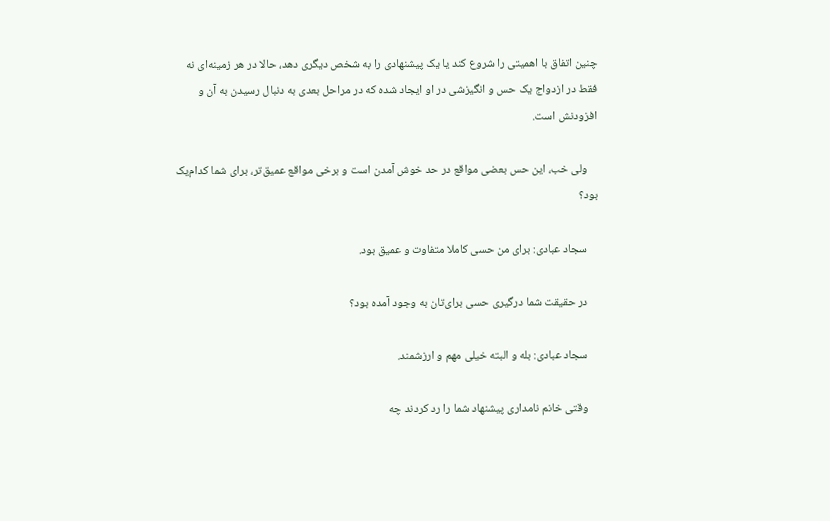چنین اتفاق با اهمیتی را شروع کند یا یک پیشنهادی را به شخص دیگری دهد، حالا در هر زمینه‌ای نه فقط در ازدواج یک حس و انگیزشی در او ایجاد شده که در مراحل بعدی به دنبال رسیدن به آن و افزودنش است.

    ولی خب، این حس بعضی مواقع در حد خوش آمدن است و برخی مواقع عمیق‌تر، برای شما کدام‌یک بود؟

    سجاد عبادی: برای من حسی کاملا متفاوت و عمیق بود.

    در حقیقت شما درگیری حسی برای‌تان به وجود آمده بود؟

    سجاد عبادی: بله و البته خیلی مهم و ارزشمند.

    وقتی خانم نامداری پیشنهاد شما را رد کردند چه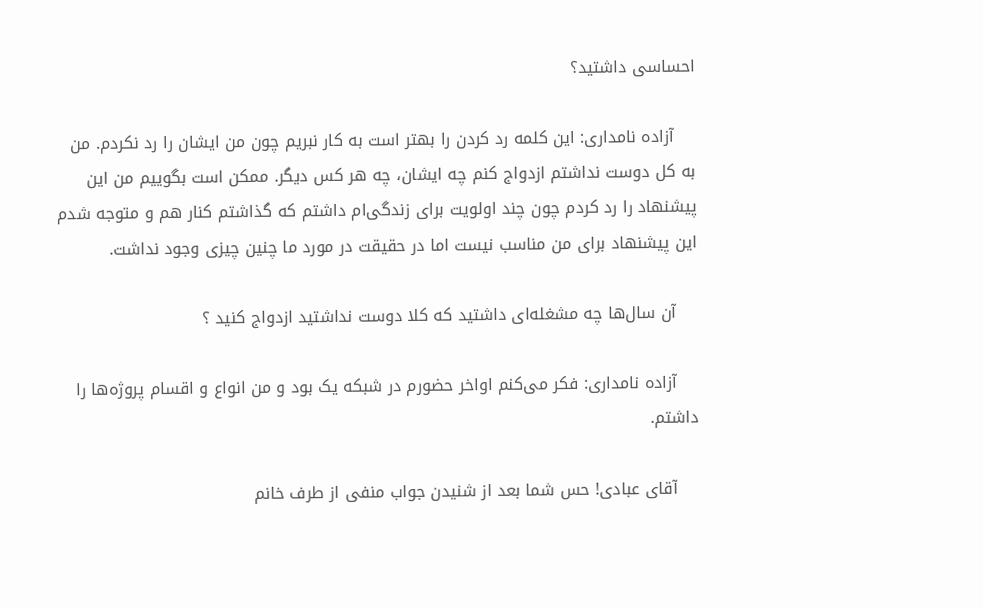احساسی داشتید؟

    آزاده نامداری: این کلمه رد کردن را بهتر است به کار نبریم چون من ایشان را رد نکردم. من به کل دوست نداشتم ازدواج کنم چه ایشان، چه هر کس دیگر. ممکن است بگوییم من این پیشنهاد را رد کردم چون چند اولویت برای زندگی‌ام داشتم که گذاشتم کنار هم و متوجه شدم این پیشنهاد برای من مناسب نیست اما در حقیقت در مورد ما چنین چیزی وجود نداشت.

    آن سال‌ها چه مشغله‌ای داشتید که کلا دوست نداشتید ازدواج کنید ؟

    آزاده نامداری: فکر می‌کنم اواخر حضورم در شبکه یک بود و من انواع و اقسام پروژه‌ها را داشتم.

    آقای عبادی! حس شما بعد از شنیدن جواب منفی از طرف خانم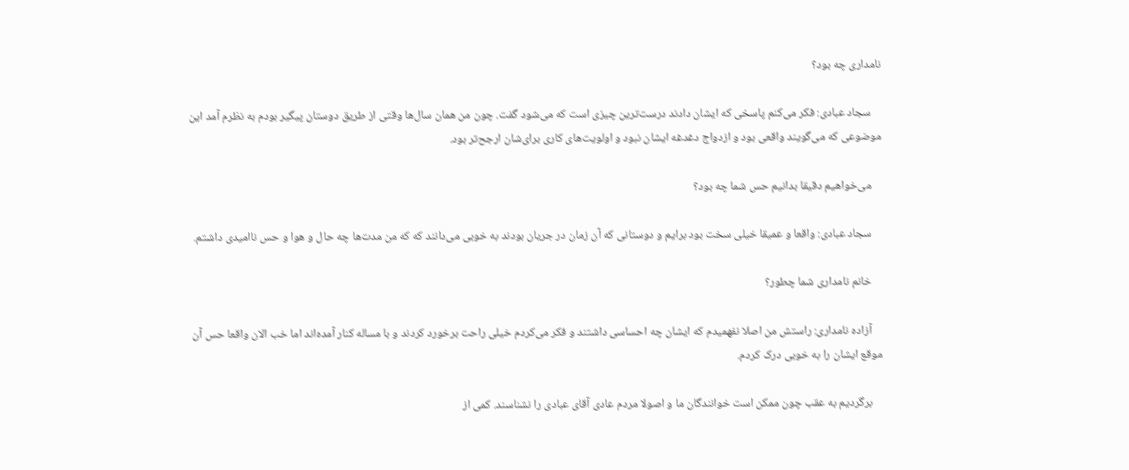نامداری چه بود؟

    سجاد عبادی: فکر می‌کنم پاسخی که ایشان دادند درست‌ترین چیزی است که می‌شود گفت. چون من همان سال‌ها وقتی از طریق دوستان پیگیر بودم به نظرم آمد این موضوعی که می‌گویند واقعی بود و ازدواج دغدغه ایشان نبود و اولویت‌های کاری برای‌شان ارجح‌تر بود.

    می‌خواهیم دقیقا بدانیم حس شما چه بود؟

    سجاد عبادی: واقعا و عمیقا خیلی سخت بود برایم و دوستانی که آن زمان در جریان بودند به خوبی می‌دانند که که من مدت‌ها چه حال و هوا و حس ناامیدی داشتم.

    خانم نامداری شما چطور؟

    آزاده نامداری: راستش من اصلا نفهمیدم که ایشان چه احساسی داشتند و فکر می‌کردم خیلی راحت برخورد کردند و با مساله کنار آمده‌اند اما خب الان واقعا حس آن موقع ایشان را به خوبی درک کردم.

    برگردیم به عقب چون ممکن است خوانندگان ما و اصولا مردم عادی آقای عبادی را نشناسند. کمی از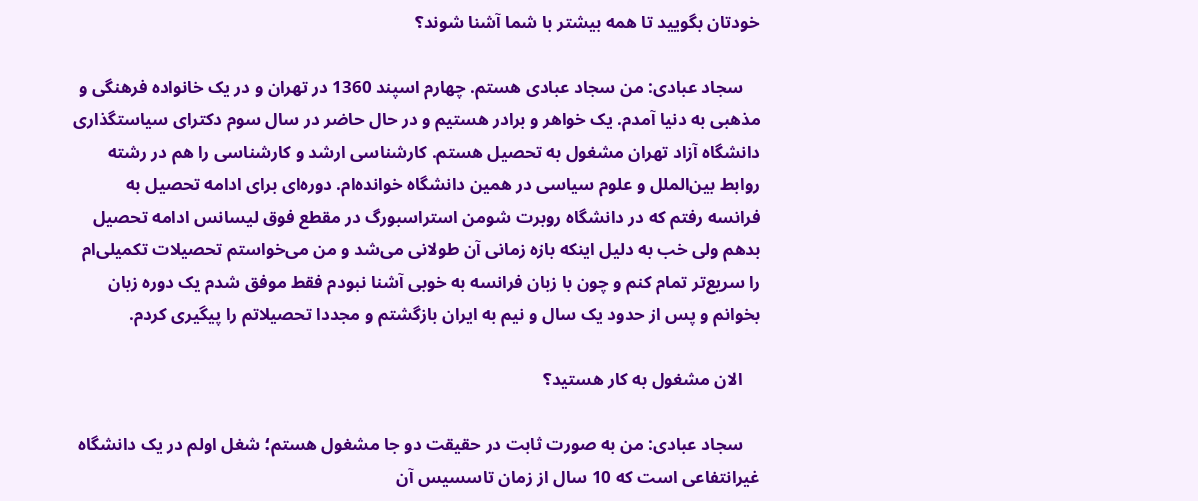خودتان بگویید تا همه بیشتر با شما آشنا شوند؟

    سجاد عبادی: من سجاد عبادی هستم. چهارم اسپند 1360 در تهران و در یک خانواده فرهنگی و مذهبی به دنیا آمدم. یک خواهر و برادر هستیم و در حال حاضر در سال سوم دکترای سیاستگذاری دانشگاه آزاد تهران مشغول به تحصیل هستم. کارشناسی ارشد و کارشناسی را هم در رشته روابط بین‌الملل و علوم سیاسی در همین دانشگاه خوانده‌ام. دوره‌ای برای ادامه تحصیل به فرانسه رفتم که در دانشگاه روبرت شومن استراسبورگ در مقطع فوق لیسانس ادامه تحصیل بدهم ولی خب به دلیل اینکه بازه زمانی آن طولانی می‌شد و من می‌خواستم تحصیلات تکمیلی‌ام را سریع‌تر تمام کنم و چون با زبان فرانسه به خوبی آشنا نبودم فقط موفق شدم یک دوره زبان بخوانم و پس از حدود یک سال و نیم به ایران بازگشتم و مجددا تحصیلاتم را پیگیری کردم.

    الان مشغول به کار هستید؟

    سجاد عبادی: من به صورت ثابت در حقیقت دو جا مشغول هستم؛ شغل اولم در یک دانشگاه غیرانتفاعی است که 10 سال از زمان تاسسیس آن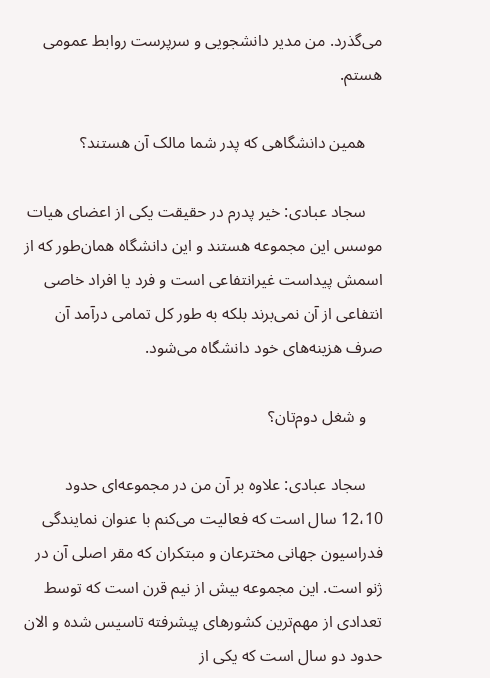می‌گذرد. من مدیر دانشجویی و سرپرست روابط عمومی هستم.

    همین دانشگاهی که پدر شما مالک آن هستند؟

    سجاد عبادی: خیر پدرم در حقیقت یکی از اعضای هیات موسس این مجموعه هستند و این دانشگاه همان‌طور که از اسمش پیداست غیرانتفاعی است و فرد یا افراد خاصی انتفاعی از آن نمی‌برند بلکه به طور کل تمامی درآمد آن صرف هزینه‌های خود دانشگاه می‌شود.

    و شغل دوم‌تان؟

    سجاد عبادی: علاوه بر آن من در مجموعه‌ای حدود 12،10 سال است که فعالیت می‌کنم با عنوان نمایندگی فدراسیون جهانی مخترعان و مبتکران که مقر اصلی آن در ژنو است. این مجموعه بیش از نیم قرن است که توسط تعدادی از مهم‌ترین کشورهای پیشرفته تاسیس شده و الان حدود دو سال است که یکی از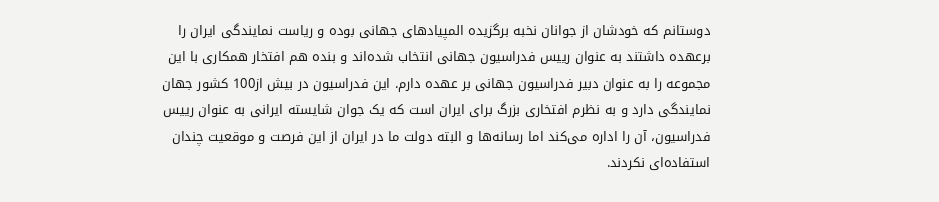دوستانم که خودشان از جوانان نخبه برگزیده المپیادهای جهانی بوده و ریاست نمایندگی ایران را برعهده داشتند به عنوان رییس فدراسیون جهانی انتخاب شده‌اند و بنده هم افتخار همکاری با این مجموعه را به عنوان دبیر فدراسیون جهانی بر عهده دارم. این فدراسیون در بیش از100 کشور جهان نمایندگی دارد و به نظرم افتخاری بزرگ برای ایران است که یک جوان شایسته ایرانی به عنوان رییس فدراسیون، آن را اداره می‌کند اما رسانه‌ها و البته دولت ما در ایران از این فرصت و موقعیت چندان استفاده‌ای نکردند.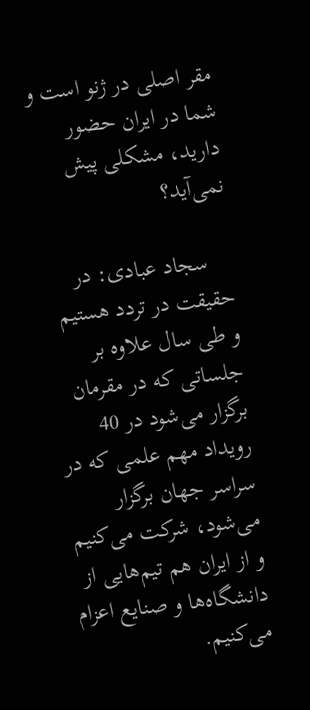مقر اصلی در ژنو است و شما در ایران حضور دارید، مشکلی پیش نمی‌آید‌؟

    سجاد عبادی: در حقیقت در تردد هستیم و طی سال علاوه بر جلساتی که در مقرمان برگزار می‌شود در 40 رویداد مهم علمی که در سراسر جهان برگزار می‌شود، شرکت می‌کنیم و از ایران هم تیم‌هایی از دانشگاه‌ها و صنایع اعزام می‌کنیم.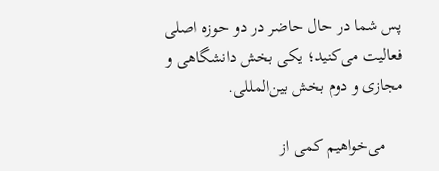پس شما در حال حاضر در دو حوزه اصلی فعالیت می‌کنید؛ یکی بخش دانشگاهی و مجازی و دوم بخش بین‌المللی.

    می‌خواهیم کمی از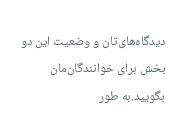دیدگاه‌های‌تان و وضعیت این دو بخش برای خوانندگان‌مان بگویید.به طور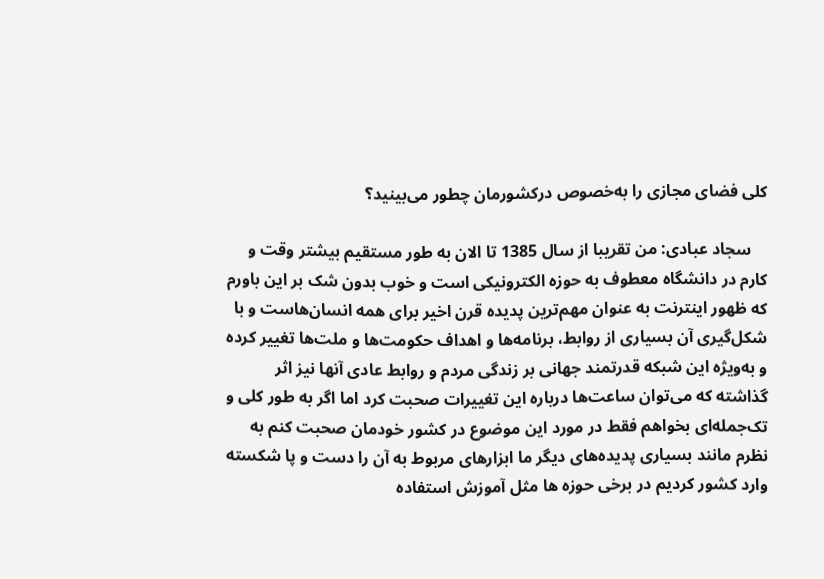کلی فضای مجازی را به‌خصوص درکشورمان چطور می‌بینید؟

    سجاد عبادی: من تقریبا از سال 1385 تا الان به طور مستقیم بیشتر وقت و کارم در دانشگاه معطوف به حوزه الکترونیکی است و خوب بدون شک بر این باورم که ظهور اینترنت به عنوان مهم‌ترین پدیده قرن اخیر برای همه انسان‌هاست و با شکل‌گیری آن بسیاری از روابط، برنامه‌ها و اهداف حکومت‌ها و ملت‌ها تغییر کرده و به‌ویژه این شبکه قدرتمند جهانی بر زندگی مردم و روابط عادی آنها نیز اثر گذاشته که می‌توان ساعت‌ها درباره این تغییرات صحبت کرد اما اگر به طور کلی و تک‌جمله‌ای بخواهم فقط در مورد این موضوع در کشور خودمان صحبت کنم به نظرم مانند بسیاری پدیده‌های دیگر ما ابزارهای مربوط به آن را دست و پا شکسته وارد کشور کردیم در برخی حوزه ها مثل آموزش استفاده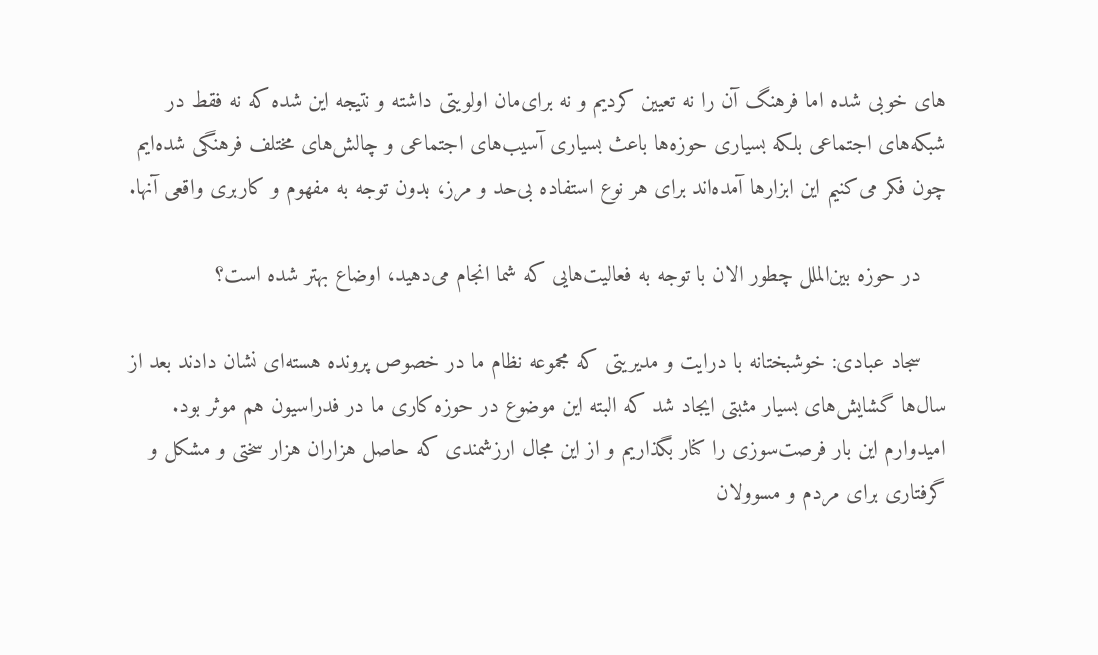های خوبی شده اما فرهنگ آن را نه تعیین کردیم و نه برای‌مان اولویتی داشته و نتیجه این شده که نه فقط در شبکه‌های اجتماعی بلکه بسیاری حوزه‌ها باعث بسیاری آسیب‌های اجتماعی و چالش‌های مختلف فرهنگی شده‌ایم چون فکر می‌کنیم این ابزارها آمده‌اند برای هر نوع استفاده بی‌حد و مرز، بدون توجه به مفهوم و کاربری واقعی آنها.

    در حوزه بین‌الملل چطور الان با توجه به فعالیت‌هایی که شما انجام می‌دهید، اوضاع بهتر شده است؟

    سجاد عبادی: خوشبختانه با درایت و مدیریتی که مجموعه نظام ما در خصوص پرونده هسته‌ای نشان دادند بعد از سال‌ها گشایش‌های بسیار مثبتی ایجاد شد که البته این موضوع در حوزه کاری ما در فدراسیون هم موثر بود. امیدوارم این بار فرصت‌سوزی را کنار بگذاریم و از این مجال ارزشمندی که حاصل هزاران هزار سختی و مشکل و گرفتاری برای مردم و مسوولان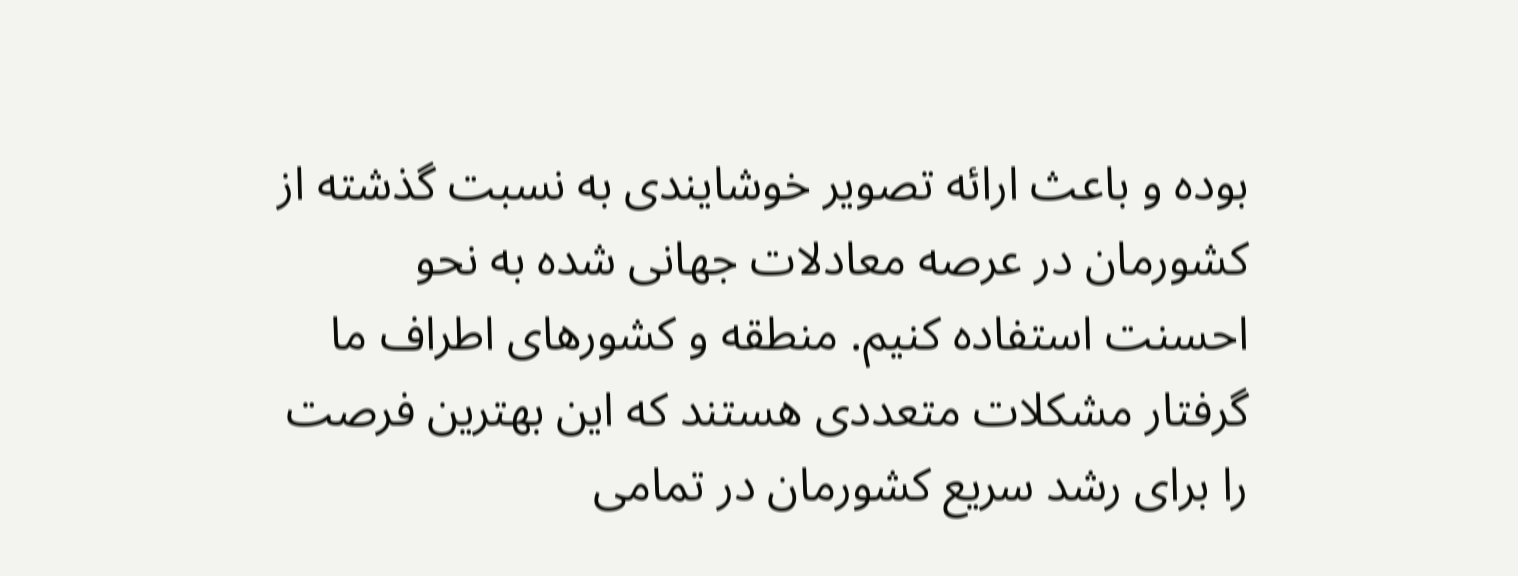بوده و باعث ارائه تصویر خوشایندی به نسبت گذشته از کشورمان در عرصه معادلات جهانی شده به نحو احسنت استفاده کنیم. منطقه و کشورهای اطراف ما گرفتار مشکلات متعددی هستند که این بهترین فرصت را برای رشد سریع کشورمان در تمامی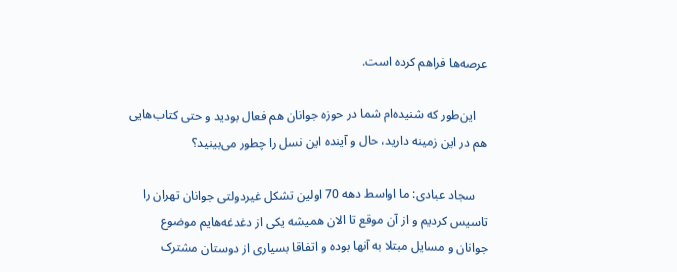عرصه‌ها فراهم کرده است.

    این‌طور که شنیده‌ام شما در حوزه جوانان هم فعال بودید و حتی کتاب‌هایی هم در این زمینه دارید، حال و آینده این نسل را چطور می‌بینید؟

    سجاد عبادی: ما اواسط دهه 70 اولین تشکل غیردولتی جوانان تهران را تاسیس کردیم و از آن موقع تا الان همیشه یکی از دغدغه‌هایم موضوع جوانان و مسایل مبتلا به آنها بوده و اتفاقا بسیاری از دوستان مشترک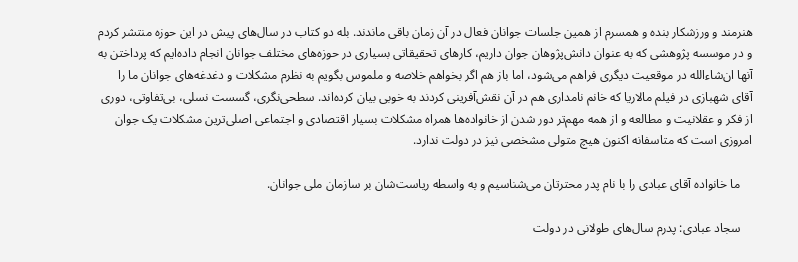هنرمند و ورزشکار بنده و همسرم از همین جلسات جوانان فعال در آن زمان باقی ماندند. بله دو کتاب در سال‌های پیش در این حوزه منتشر کردم و در موسسه پژوهشی که به عنوان دانش‌پژوهان جوان داریم، کارهای تحقیقاتی بسیاری در حوزه‌های مختلف جوانان انجام داده‌ایم که پرداختن به آنها ان‌شاءالله در موقعیت دیگری فراهم می‌شود، اما باز هم اگر بخواهم خلاصه و ملموس بگویم به نظرم مشکلات و دغدغه‌های جوانان ما را آقای شهبازی در فیلم مالاریا که خانم نامداری هم در آن نقش‌آفرینی کردند به خوبی بیان کرده‌اند. سطحی‌نگری، گسست نسلی، بی‌تفاوتی، دوری از فکر و عقلانیت و مطالعه و از همه مهم‌تر دور شدن از خانواده‌ها همراه مشکلات بسیار اقتصادی و اجتماعی اصلی‌ترین مشکلات یک جوان امروزی است که متاسفانه اکنون هیچ متولی مشخصی نیز در دولت ندارد.

    ما خانواده آقای عبادی را با نام پدر محترتان می‌شناسیم و به واسطه ریاست‌شان بر سازمان ملی جوانان.

    سجاد عبادی: پدرم سال‌های طولانی در دولت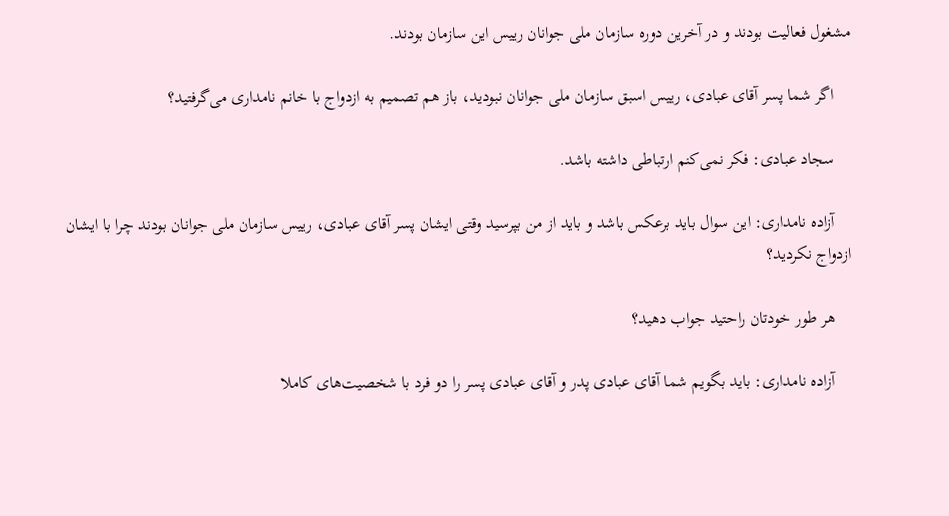مشغول فعالیت بودند و در آخرین دوره سازمان ملی جوانان رییس این سازمان بودند.

    اگر شما پسر آقای عبادی، رییس اسبق سازمان ملی جوانان نبودید، باز هم تصمیم به ازدواج با خانم نامداری می‌گرفتید؟

    سجاد عبادی: فکر نمی‌کنم ارتباطی داشته باشد.

    آزاده نامداری: این سوال باید برعکس باشد و باید از من بپرسید وقتی ایشان پسر آقای عبادی، رییس سازمان ملی جوانان بودند چرا با ایشان ازدواج نکردید؟

    هر طور خودتان راحتید جواب دهید؟

    آزاده نامداری: باید بگویم شما آقای عبادی پدر و آقای عبادی پسر را دو فرد با شخصیت‌های کاملا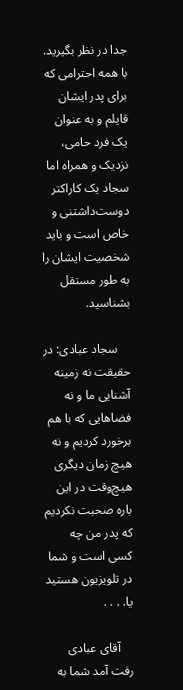جدا در نظر بگیرید. با همه احترامی که برای پدر ایشان قایلم و به عنوان یک فرد حامی، نزدیک و همراه اما سجاد یک کاراکتر دوست‌داشتنی و خاص است و باید شخصیت ایشان را به طور مستقل بشناسید.

    سجاد عبادی: در حقیقت نه زمینه آشنایی ما و نه فضاهایی که با هم برخورد کردیم و نه هیچ زمان دیگری هیچ‌وقت در این باره صحبت نکردیم که پدر من چه کسی است و شما در تلویزیون هستید یا. . . .

    آقای عبادی رفت آمد شما به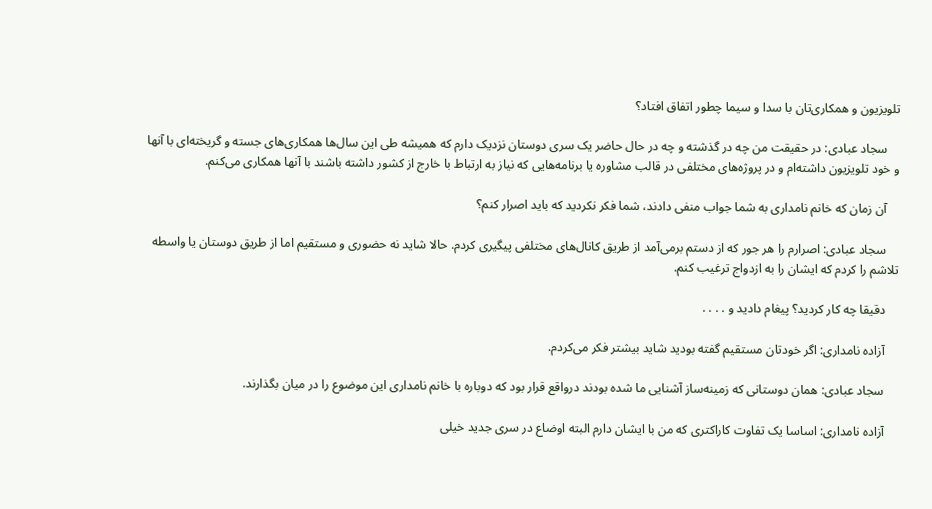تلویزیون و همکاری‌تان با سدا و سیما چطور اتفاق افتاد؟

    سجاد عبادی: در حقیقت من چه در گذشته و چه در حال حاضر یک سری دوستان نزدیک دارم که همیشه طی این سال‌ها همکاری‌های جسته و گریخته‌ای با آنها و خود تلویزیون داشته‌ام و در پروژه‌های مختلفی در قالب مشاوره یا برنامه‌هایی که نیاز به ارتباط با خارج از کشور داشته باشند با آنها همکاری می‌کنم.

    آن زمان که خانم نامداری به شما جواب منفی دادند، شما فکر نکردید که باید اصرار کنم؟

    سجاد عبادی: اصرارم را هر جور که از دستم برمی‌آمد از طریق کانال‌های مختلفی پیگیری کردم. حالا شاید نه حضوری و مستقیم اما از طریق دوستان یا واسطه تلاشم را کردم که ایشان را به ازدواج ترغیب کنم.

    دقیقا چه کار کردید؟ پیغام دادید و . . . .

    آزاده نامداری: اگر خودتان مستقیم گفته بودید شاید بیشتر فکر می‌کردم.

    سجاد عبادی: همان دوستانی که زمینه‌ساز آشنایی ما شده بودند درواقع قرار بود که دوباره با خانم نامداری این موضوع را در میان بگذارند.

    آزاده نامداری: اساسا یک تفاوت کاراکتری که من با ایشان دارم البته اوضاع در سری جدید خیلی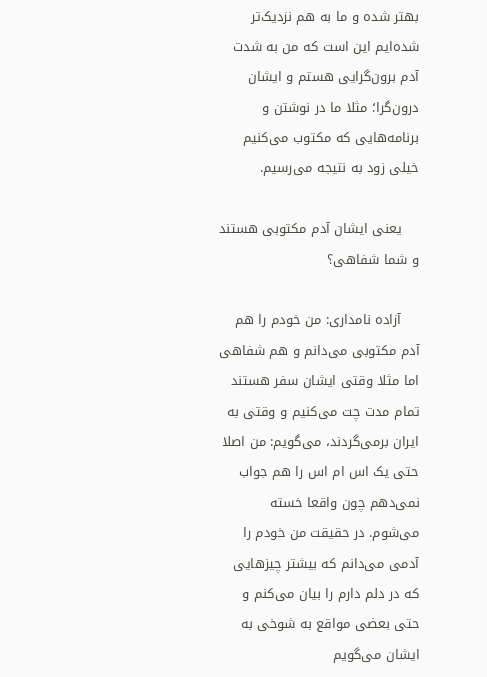بهتر شده و ما به هم نزدیک‌تر شده‌ایم این است که من به شدت آدم برون‌گرایی هستم و ایشان درون‌گرا؛ مثلا ما در نوشتن و برنامه‌هایی که مکتوب می‌کنیم خیلی زود به نتیجه می‌رسیم.

    یعنی ایشان آدم مکتوبی هستند و شما شفاهی؟

    آزاده نامداری: من خودم را هم آدم مکتوبی می‌دانم و هم شفاهی اما مثلا وقتی ایشان سفر هستند تمام مدت چت می‌کنیم و وقتی به ایران برمی‌گردند، می‌گویم: من اصلا حتی یک اس ام اس را هم جواب نمی‌دهم چون واقعا خسته می‌شوم. در حقیقت من خودم را آدمی می‌دانم که بیشتر چیزهایی که در دلم دارم را بیان می‌کنم و حتی بعضی مواقع به شوخی به ایشان می‌گویم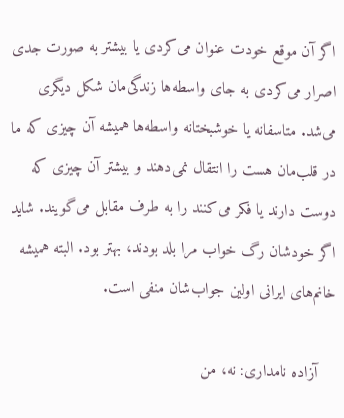اگر آن موقع خودت عنوان می‌کردی یا بیشتر به صورت جدی اصرار می‌کردی به جای واسطه‌ها زندگی‌مان شکل دیگری می‌شد. متاسفانه یا خوشبختانه واسطه‌ها همیشه آن چیزی که ما در قلب‌مان هست را انتقال نمی‌دهند و بیشتر آن چیزی که دوست دارند یا فکر می‌کنند را به طرف مقابل می‌گویند. شاید اگر خودشان رگ خواب مرا بلد بودند، بهتر بود. البته همیشه خانم‌های ایرانی اولین جواب‌شان منفی است.

    آزاده نامداری: نه، من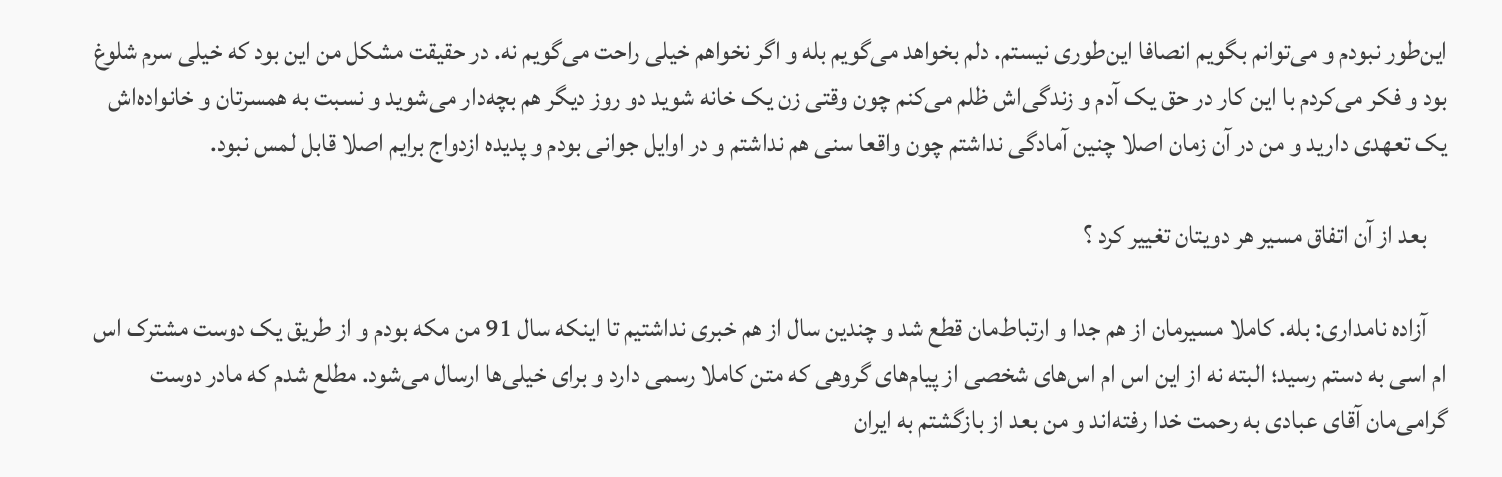این‌طور نبودم و می‌توانم بگویم انصافا این‌طوری نیستم. دلم بخواهد می‌گویم بله و اگر نخواهم خیلی راحت می‌گویم نه. در حقیقت مشکل من این بود که خیلی سرم شلوغ بود و فکر می‌کردم با این کار در حق یک آدم و زندگی‌اش ظلم می‌کنم چون وقتی زن یک خانه شوید دو روز دیگر هم بچه‌دار می‌شوید و نسبت به همسرتان و خانواده‌اش یک تعهدی دارید و من در آن زمان اصلا چنین آمادگی نداشتم چون واقعا سنی هم نداشتم و در اوایل جوانی بودم و پدیده ازدواج برایم اصلا قابل لمس نبود.

    بعد از آن اتفاق مسیر هر دویتان تغییر کرد ؟

    آزاده نامداری: بله. کاملا مسیرمان از هم جدا و ارتباط‌مان قطع شد و چندین سال از هم خبری نداشتیم تا اینکه سال 91 من مکه بودم و از طریق یک دوست مشترک اس ام اسی به دستم رسید؛ البته نه از این اس ام اس‌های شخصی از پیام‌های گروهی که متن کاملا رسمی دارد و برای خیلی‌ها ارسال می‌شود. مطلع شدم که مادر دوست گرامی‌مان آقای عبادی به رحمت خدا رفته‌اند و من بعد از بازگشتم به ایران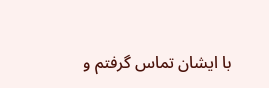با ایشان تماس گرفتم و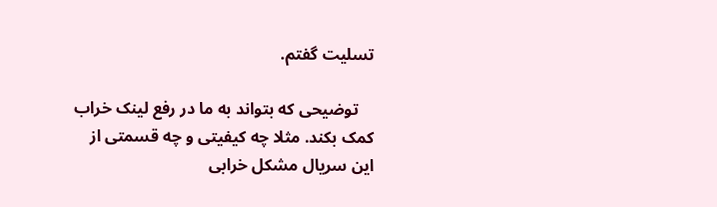تسلیت گفتم.

    توضیحی که بتواند به ما در رفع لینک خراب کمک بکند. مثلا چه کیفیتی و چه قسمتی از این سریال مشکل خرابی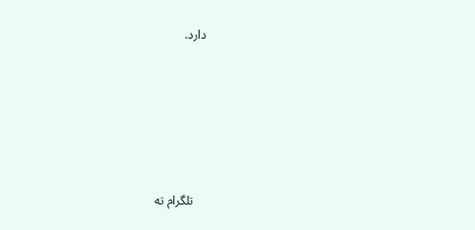دارد.





    تلگرام ته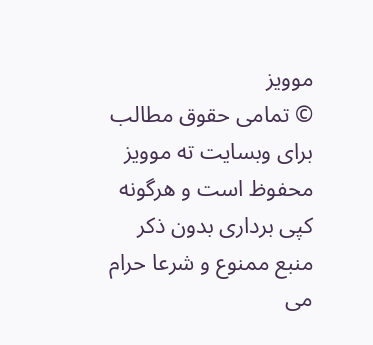موویز
© تمامی حقوق مطالب برای وبسایت ته موویز محفوظ است و هرگونه کپی برداری بدون ذکر منبع ممنوع و شرعا حرام می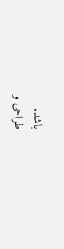باشد.
طراحی و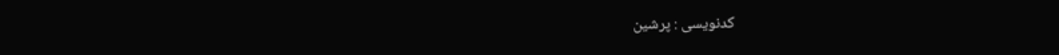کدنویسی : پرشین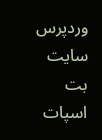وردپرس
سایت بت اسپات